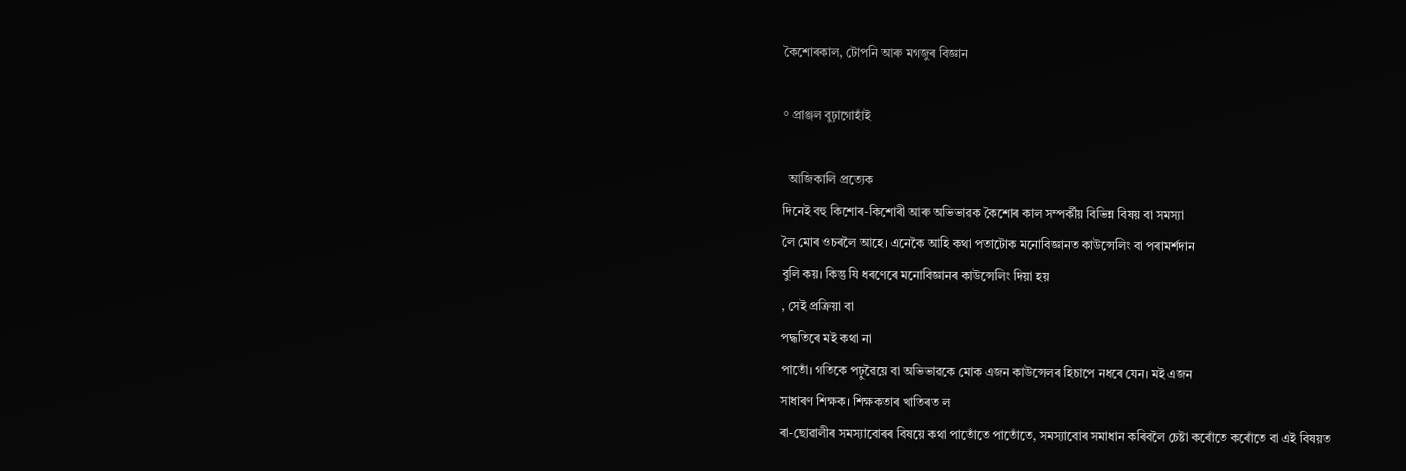কৈশোৰকাল, টোপনি আৰু মগজুৰ বিজ্ঞান

° প্ৰাঞ্জল বুঢ়াগোহাঁই

  আজিকালি প্ৰত্যেক
দিনেই বহু কিশোৰ-কিশোৰী আৰু অভিভাৱক কৈশোৰ কাল সম্পৰ্কীয় বিভিন্ন বিষয় বা সমস্যা
লৈ মোৰ ওচৰলৈ আহে। এনেকৈ আহি কথা পতাটোক মনোবিজ্ঞানত কাউন্সেলিং বা পৰামৰ্শদান
বুলি কয়। কিন্তু যি ধৰণেৰে মনোবিজ্ঞানৰ কাউন্সেলিং দিয়া হয়
, সেই প্ৰক্ৰিয়া বা
পদ্ধতিৰে মই কথা না
পাতোঁ। গতিকে পঢ়ুৱৈয়ে বা অভিভাৱকে মোক এজন কাউন্সেলৰ হিচাপে নধৰে যেন। মই এজন
সাধাৰণ শিক্ষক। শিক্ষকতাৰ খাতিৰত ল
ৰা-ছোৱালীৰ সমস্যাবোৰৰ বিষয়ে কথা পাতোঁতে‍ পাতোঁতে, সমস্যাবোৰ সমাধান কৰিবলৈ চেষ্টা কৰোঁতে কৰোঁতে বা এই বিষয়ত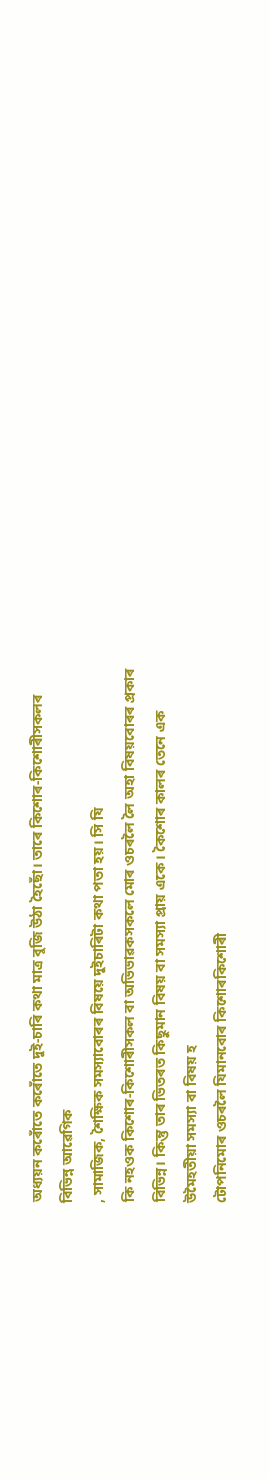অধ্যয়ন কৰোঁতে কৰোঁতে দুই-চাৰি কথা মাত্ৰ বুজি উঠা হৈছোঁ। তাৰে কিশোৰ-কিশোৰীসকলৰ
বিভিন্ন আৱেগিক
, সামাজিক, শৈক্ষিক সমস্যাবোৰৰ বিষয়ে দুইচাৰিটা কথা পতা হয়। সি যি
কি নহওক কিশোৰ-কিশোৰীসকল বা অভিভাৱকসকলে মোৰ ওচৰলৈ লৈ অহা বিষয়বোৰৰ প্ৰকাৰ
বিভিন্ন। কিন্তু তাৰ ভিতৰত কিছুমান বিষয় বা সমস্যা প্ৰায় একে। কৈশোৰ কালৰ তেনে এক
উমৈহতীয়া সমস্যা বা বিষয় হ
টোপনিমোৰ ওচৰলৈ যিমানবোৰ কিশোৰকিশোৰী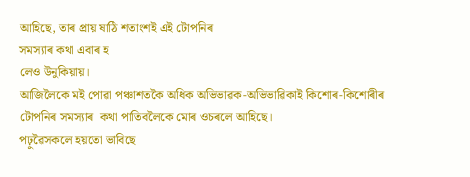আহিছে, তাৰ প্ৰায় ষাঠি শতাংশই এই টোপনিৰ
সমস্যাৰ কথা এবাৰ হ
লেও উনুকিয়ায়।
আজিলৈকে মই পোৱা পঞ্চাশতকৈ অধিক অভিভাৱক-অভিভাৱিকাই কিশোৰ-কিশোৰীৰ টোপনিৰ সমস্যাৰ  কথা পাতিবলৈকে মোৰ ওচৰলে আহিছে।
পঢ়ুৱৈসকলে‍ হয়তো ভাবিছে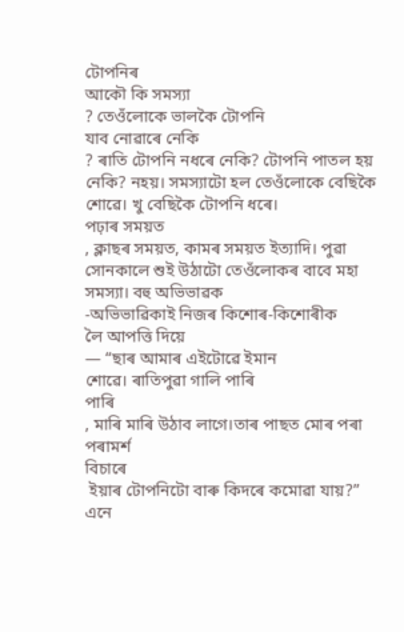টোপনিৰ
আকৌ কি সমস্যা
? তেওঁলোকে ভালকৈ টোপনি
যাব নোৱাৰে নেকি
? ৰাতি টোপনি নধৰে নেকি? টোপনি পাতল হয় নেকি? নহয়। সমস্যাটো হল তেওঁলোকে বেছিকৈ শোৱে। খু বেছিকৈ টোপনি ধৰে।
পঢ়াৰ সময়ত
, ক্লাছৰ সময়ত, কামৰ সময়ত ইত্যাদি। পুৱা
সোনকালে শুই উঠাটো তেওঁলোকৰ বাবে মহা সমস্যা। বহু অভিভাৱক
-অভিভাৱিকাই নিজৰ কিশোৰ-কিশোৰীক
লৈ আপত্তি দিয়ে
— “ছাৰ আমাৰ এইটোৱে ইমান
শোৱে। ৰাতিপুৱা গালি পাৰি
পাৰি
, মাৰি মাৰি উঠাব লাগে।তাৰ পাছত মোৰ পৰা পৰামৰ্শ
বিচাৰে
 ইয়াৰ টোপনিটো বাৰু কিদৰে কমোৱা যায়?” এনে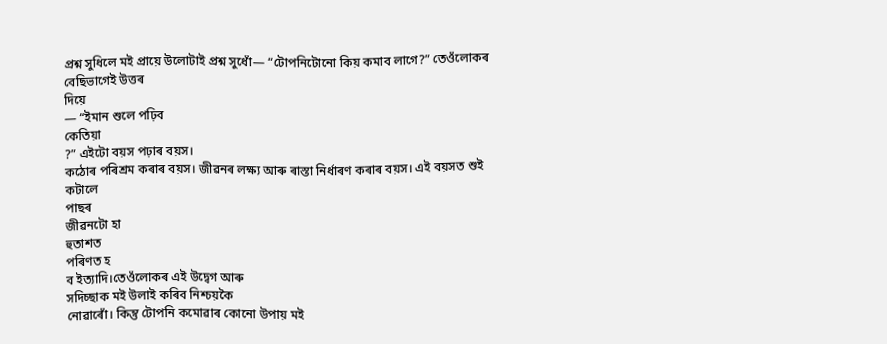প্ৰশ্ন সুধিলে মই প্ৰায়ে উলোটাই প্ৰশ্ন সুধোঁ— “টোপনিটোনো কিয় কমাব লাগে?” তেওঁলোকৰ বেছিভাগেই উত্তৰ
দিয়ে
— “ইমান শুলে পঢ়িব
কেতিয়া
?” এইটো বয়স পঢ়াৰ বয়স।
কঠোৰ পৰিশ্ৰম কৰাৰ বয়স। জীৱনৰ লক্ষ্য আৰু ৰাস্তা নিৰ্ধাৰণ কৰাৰ বয়স। এই বয়সত শুই
কটালে
পাছৰ
জীৱনটো হা
হুতাশত
পৰিণত হ
ব ইত্যাদি।তেওঁলোকৰ এই উদ্বেগ আৰু
সদিচ্ছাক মই উলাই কৰিব নিশ্চয়কৈ
নোৱাৰোঁ। কিন্তু টোপনি কমোৱাৰ কোনো উপায় মই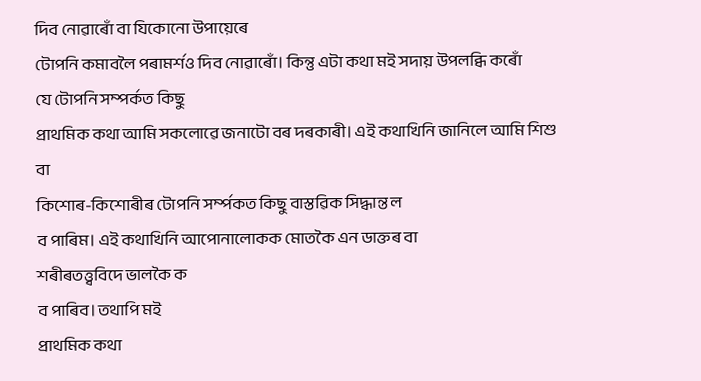দিব নোৱাৰোঁ বা যিকোনো উপায়েৰে
টোপনি কমাবলৈ পৰামৰ্শও দিব নোৱাৰোঁ। কিন্তু এটা কথা মই সদায় উপলব্ধি কৰোঁ
যে টোপনি সম্পৰ্কত কিছু
প্ৰাথমিক কথা আমি সকলোৱে জনাটো বৰ দৰকাৰী। এই কথাখিনি জানিলে আমি শিশু বা
কিশোৰ-কিশোৰীৰ টোপনি সৰ্ম্পকত কিছু বাস্তৱিক সিদ্ধান্ত ল
ব পাৰিম। এই কথাখিনি আপোনালোকক মোতকৈ এন ডাক্তৰ বা
শৰীৰতত্ত্ববিদে ভালকৈ ক
ব পাৰিব। তথাপি মই
প্ৰাথমিক কথা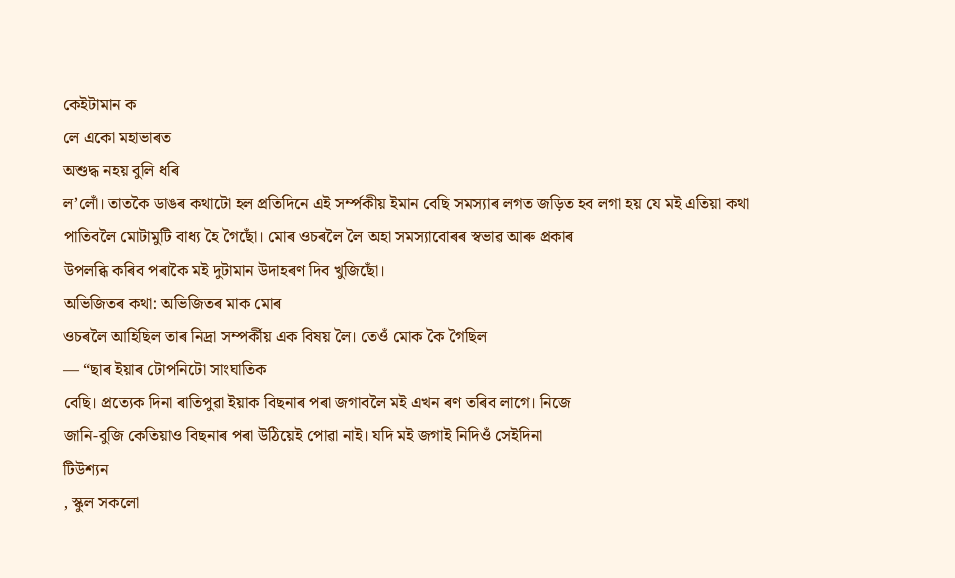কেইটামান ক
লে একো মহাভাৰত
অশুদ্ধ নহয় বুলি ধৰি
ল’লোঁ। তাতকৈ ডাঙৰ কথাটো হল প্ৰতিদিনে এই সৰ্ম্পকীয় ইমান বেছি সমস্যাৰ লগত জড়িত হব লগা হয় যে মই এতিয়া কথা
পাতিবলৈ মোটামুটি বাধ্য হৈ গৈছোঁ। মোৰ ওচৰলৈ লৈ অহা সমস্যাবোৰৰ স্বভাৱ আৰু প্ৰকাৰ
উপলব্ধি কৰিব পৰাকৈ মই দুটামান উদাহৰণ দিব খুজিছোঁ।
অভিজিতৰ কথা: অভিজিতৰ মাক মোৰ
ওচৰলৈ আহিছিল তাৰ নিদ্ৰা সম্পৰ্কীয় এক বিষয় লৈ। তেওঁ মোক কৈ গৈছিল
— “ছাৰ ইয়াৰ টোপনিটো সাংঘাতিক
বেছি। প্ৰত্যেক দিনা ৰাতিপুৱা ইয়াক বিছনাৰ পৰা জগাবলৈ মই এখন ৰণ তৰিব লাগে। নিজে
জানি-বুজি কেতিয়াও বিছনাৰ পৰা উঠিয়েই পোৱা নাই। যদি মই জগাই নিদিওঁ সেইদিনা
টিউশ্যন
, স্কুল সকলো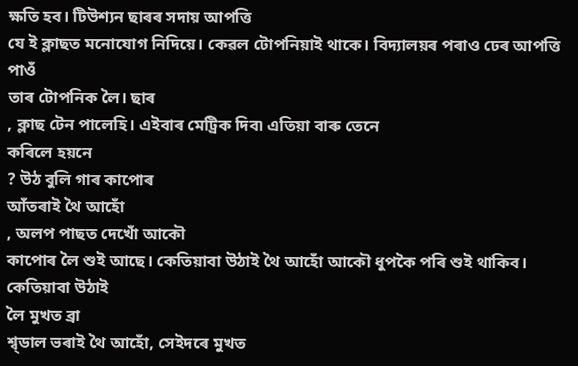ক্ষতি হব। টিউশ্যন ছাৰৰ সদায় আপত্তি
যে ই ক্লাছত মনোযোগ নিদিয়ে। কেৱল টোপনিয়াই থাকে। বিদ্যালয়ৰ পৰাও ঢেৰ আপত্তি পাওঁ
তাৰ টোপনিক লৈ। ছাৰ
, ক্লাছ টেন পালেহি। এইবাৰ মেট্ৰিক দিব৷ এতিয়া বাৰু তেনে
কৰিলে হয়নে
? উঠ বুলি গাৰ কাপোৰ
আঁতৰাই থৈ আহোঁ
, অলপ পাছত দেখোঁ আকৌ
কাপোৰ লৈ শুই আছে। কেতিয়াবা উঠাই থৈ আহোঁ আকৌ ধুপকৈ পৰি শুই থাকিব। কেতিয়াবা উঠাই
লৈ মুখত ব্ৰা
শ্ব্‌ডাল ভৰাই থৈ আহোঁ, সেইদৰে মুখত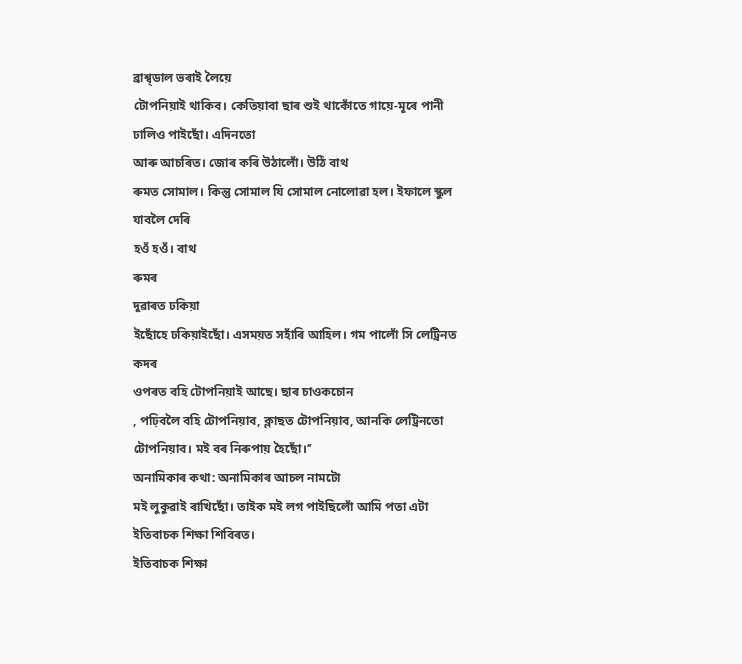ব্ৰাশ্ব্‌ডাল ভৰাই লৈয়ে
টোপনিয়াই থাকিব। কেতিয়াবা ছাৰ শুই থাকোঁতে গায়ে-মূৰে পানী ঢালিও পাইছোঁ। এদিনতো
আৰু আচৰিত। জোৰ কৰি উঠালোঁ। উঠি বাথ
ৰুমত সোমাল। কিন্তু সোমাল যি সোমাল নোলোৱা হল। ইফালে স্কুল যাবলৈ দেৰি
হওঁ হওঁ। বাথ
ৰুমৰ
দুৱাৰত ঢকিয়া
ইছোঁহে ঢকিয়াইছোঁ। এসময়ত সহাঁৰি আহিল। গম পালোঁ সি লেট্ৰিনত কদৰ
ওপৰত বহি টোপনিয়াই আছে। ছাৰ চাওকচোন
, পঢ়িবলৈ বহি টোপনিয়াব, ক্লাছত টোপনিয়াব, আনকি লেট্ৰিনতো টোপনিয়াব। মই বৰ নিৰুপায় হৈছোঁ।’’
অনামিকাৰ কথা: অনামিকাৰ আচল নামটো
মই লুকুৱাই ৰাখিছোঁ। তাইক মই লগ পাইছিলোঁ আমি পতা এটা ইতিবাচক শিক্ষা শিবিৰত।
ইতিবাচক শিক্ষা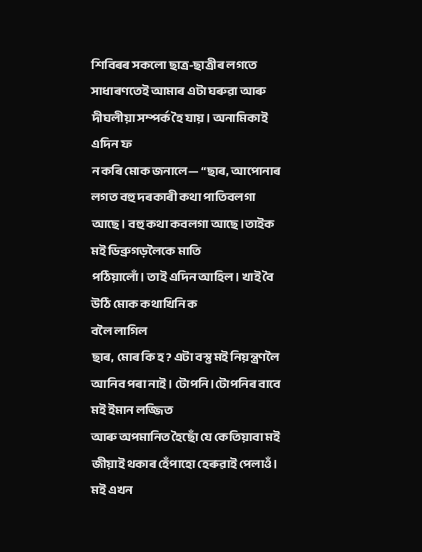শিবিৰৰ সকলো ছাত্ৰ-ছাত্ৰীৰ লগতে সাধাৰণতেই আমাৰ এটা ঘৰুৱা আৰু
দীঘলীয়া সম্পৰ্ক হৈ যায়। অনামিকাই এদিন ফ
ন কৰি মোক জনালে— “ছাৰ, আপোনাৰ লগত বহু দৰকাৰী কথা পাতিবলগা আছে। বহু কথা কবলগা আছে।তাইক মই ডিব্ৰুগড়লৈকে মাতি
পঠিয়ালোঁ। তাই এদিন আহিল। খাই বৈ উঠি মোক কথাখিনি ক
বলৈ লাগিল
ছাৰ, মোৰ কি হ? এটা বস্তু মই নিয়ন্ত্ৰণলৈ আনিব পৰা নাই। টোপনি।টোপনিৰ বাবে মই ইমান লজ্জিত
আৰু অপমানিত হৈছোঁ যে কেতিয়াবা মই জীয়াই থকাৰ হেঁপাহো হেৰুৱাই পেলাওঁ। মই এখন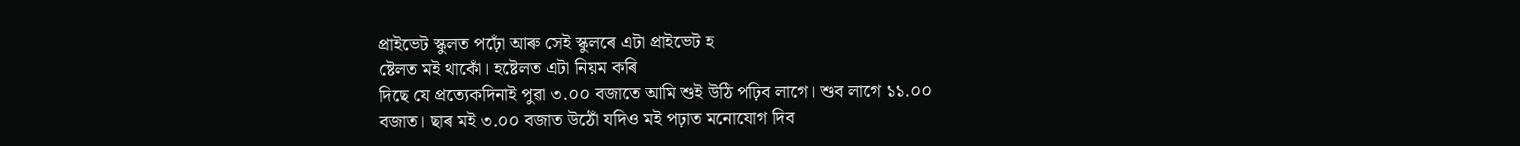প্ৰাইভেট স্কুলত পঢ়োঁ আৰু সেই স্কুলৰে এটা প্ৰাইভেট হ
ষ্টেলত মই থাকোঁ। হষ্টেলত এটা নিয়ম কৰি
দিছে যে প্ৰত্যেকদিনাই পুৱা ৩.০০ বজাতে আমি শুই উঠি পঢ়িব লাগে। শুব লাগে ১১.০০
বজাত। ছাৰ মই ৩.০০ বজাত উঠোঁ যদিও মই পঢ়াত মনোযোগ দিব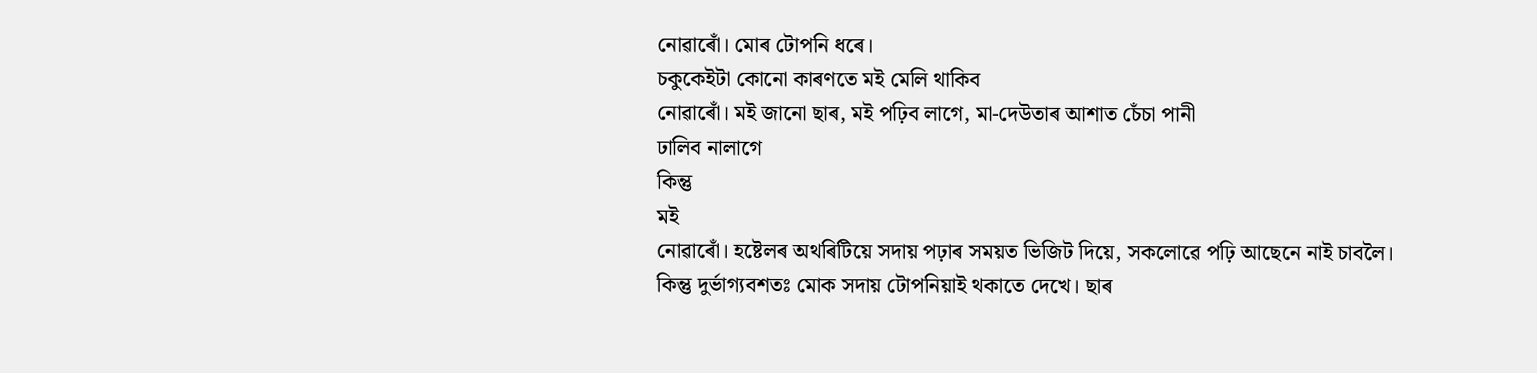নোৱাৰোঁ। মোৰ টোপনি ধৰে।
চকুকেইটা কোনো কাৰণতে মই মেলি থাকিব
নোৱাৰোঁ। মই জানো ছাৰ, মই পঢ়িব লাগে, মা-দেউতাৰ আশাত চেঁচা পানী
ঢালিব নালাগে
কিন্তু
মই
নোৱাৰোঁ। হষ্টেলৰ অথৰিটিয়ে‍ সদায় পঢ়াৰ সময়ত ভিজিট দিয়ে, সকলোৱে পঢ়ি আছেনে নাই চাবলৈ।
কিন্তু দুৰ্ভাগ্যবশতঃ মোক সদায় টোপনিয়াই থকাতে দেখে। ছাৰ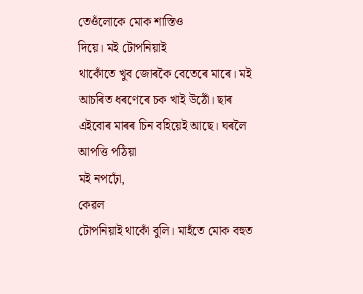তেওঁলোকে মোক শাস্তিও
দিয়ে। মই টোপনিয়াই
থাকোঁতে‍ খুব জোৰকৈ বেতেৰে মাৰে। মই আচৰিত ধৰণেৰে চক খাই উঠোঁ। ছাৰ
এইবোৰ মাৰৰ চিন বহিয়েই আছে। ঘৰলৈ আপত্তি পঠিয়া
মই নপঢ়োঁ,
কেৱল
টোপনিয়াই থাকোঁ বুলি। মাহঁতে মোক বহুত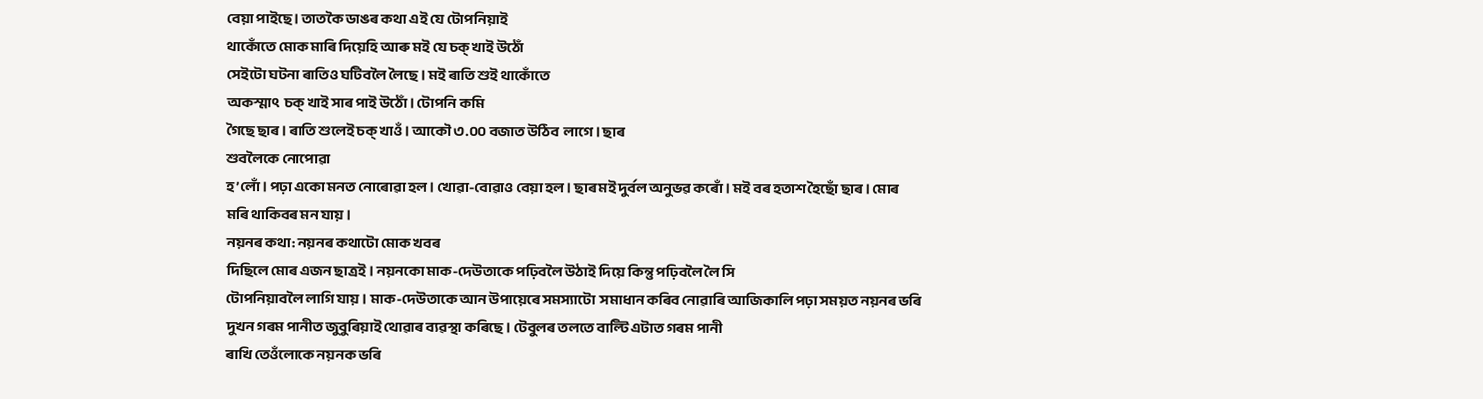বেয়া পাইছে । তাতকৈ ডাঙৰ কথা এই যে টোপনিয়াই
থাকোঁতে মোক মাৰি দিয়েহি আৰু মই যে চক্ খাই উঠোঁ
সেইটো ঘটনা ৰাতিও ঘটিবলৈ লৈছে। মই ৰাতি শুই থাকোঁতে
অকস্মাৎ  চক্ খাই সাৰ পাই উঠোঁ। টোপনি কমি
গৈছে ছাৰ। ৰাতি শুলেই চক্ খাওঁ। আকৌ ৩.০০ বজাত উঠিব  লাগে। ছাৰ
শুবলৈকে নোপোৱা
হ’লোঁ। পঢ়া একো মনত নোৰোৱা হল। খোৱা-বোৱাও বেয়া হল। ছাৰ মই দুৰ্বল অনুভৱ কৰোঁ। মই বৰ হতাশ হৈছোঁ ছাৰ। মোৰ
মৰি থাকিবৰ মন যায়।
নয়নৰ কথা: নয়নৰ কথাটো মোক খবৰ
দিছিলে মোৰ এজন ছাত্ৰই। নয়নকো মাক-দেউতাকে পঢ়িবলৈ উঠাই দিয়ে কিন্তু পঢ়িবলৈ লৈ সি
টোপনিয়াবলৈ লাগি যায়। মাক-দেউতাকে আন উপায়েৰে সমস্যাটো  সমাধান কৰিব নোৱাৰি আজিকালি পঢ়া সময়ত নয়নৰ ভৰি
দুখন গৰম পানীত জুবুৰিয়াই থোৱাৰ ব্যৱস্থা কৰিছে। টেবুলৰ তলতে বাল্টি এটাত গৰম পানী
ৰাখি তেওঁলোকে নয়নক ভৰি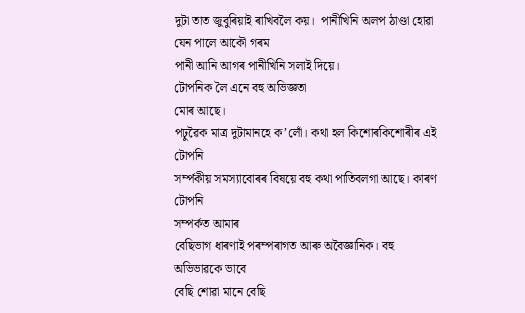দুটা তাত জুবুৰিয়াই ৰাখিবলৈ কয়।  পানীখিনি অলপ ঠাণ্ডা হোৱা যেন পালে আকৌ গৰম
পানী আনি আগৰ পানীখিনি সলাই দিয়ে।
টোপনিক লৈ এনে বহু অভিজ্ঞতা
মোৰ আছে।
পঢ়ুৱৈক মাত্ৰ দুটামানহে ক’লোঁ। কথা হল কিশোৰকিশোৰীৰ এই টোপনি
সৰ্ম্পকীয় সমস্যাবোৰৰ বিষয়ে বহু কথা পাতিবলগা আছে। কাৰণ টোপনি
সম্পৰ্কত আমাৰ
বেছিভাগ ধাৰণাই পৰম্পৰাগত আৰু অবৈজ্ঞানিক। বহু অভিভাৱকে ভাবে
বেছি শোৱা মানে বেছি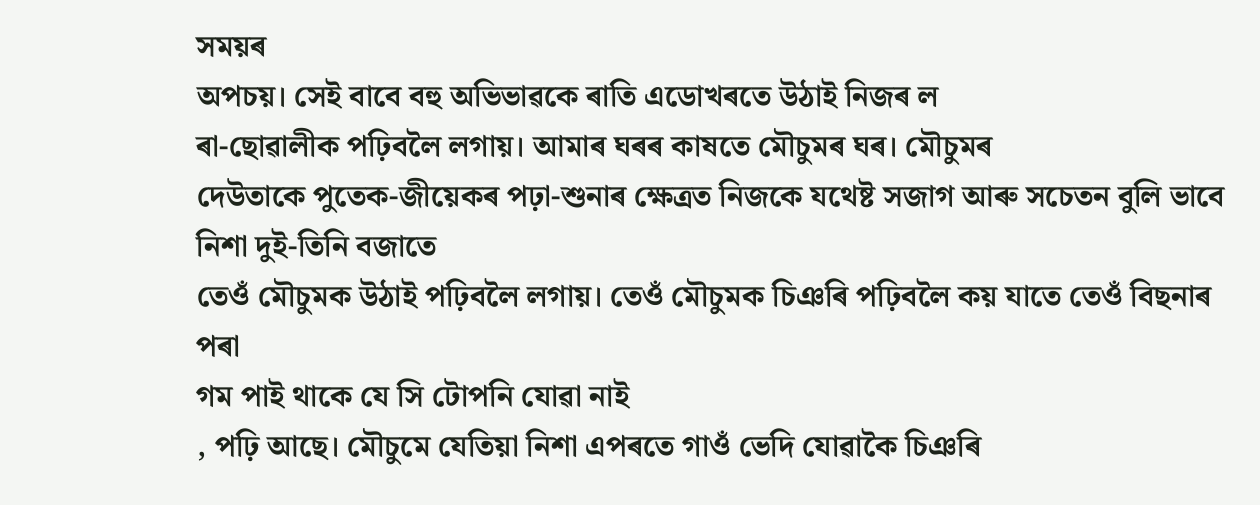সময়ৰ
অপচয়। সেই বাবে বহু অভিভাৱকে ৰাতি এডোখৰতে উঠাই নিজৰ ল
ৰা-ছোৱালীক পঢ়িবলৈ লগায়। আমাৰ ঘৰৰ কাষতে মৌচুমৰ ঘৰ। মৌচুমৰ
দেউতাকে পুতেক-জীয়েকৰ পঢ়া-শুনাৰ ক্ষেত্ৰত নিজকে যথেষ্ট সজাগ আৰু সচেতন বুলি ভাবে
নিশা দুই-তিনি বজাতে
তেওঁ মৌচুমক উঠাই পঢ়িবলৈ লগায়। তেওঁ মৌচুমক চিঞৰি পঢ়িবলৈ কয় যাতে তেওঁ বিছনাৰ পৰা
গম পাই থাকে যে সি টোপনি যোৱা নাই
, পঢ়ি আছে। মৌচুমে যেতিয়া নিশা এপৰতে গাওঁ ভেদি যোৱাকৈ চিঞৰি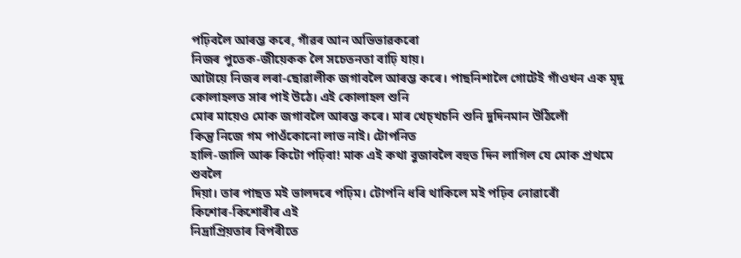পঢ়িবলৈ আৰম্ভ কৰে, গাঁৱৰ আন অভিভাৱকৰো
নিজৰ পুতেক-জীয়েকক লৈ সচেতনতা বাঢ়ি যায়।
আটায়ে নিজৰ লৰা-ছোৱালীক জগাবলৈ আৰম্ভ কৰে। পাছনিশালৈ গোটেই গাঁওখন এক মৃদু কোলাহলত সাৰ পাই উঠে। এই কোলাহল শুনি
মোৰ মায়েও মোক জগাবলৈ আৰম্ভ কৰে। মাৰ খেচ্‌খচনি শুনি দুদিনমান উঠিলোঁ
কিন্তু নিজে গম পাওঁকোনো লাভ নাই। টোপনিত
হালি-জালি আৰু কিটো পঢ়িবা! মাক এই কথা বুজাবলৈ বহুত দিন লাগিল যে মোক প্ৰথমে শুবলৈ
দিয়া। তাৰ পাছত মই ভালদৰে পঢ়িম। টোপনি ধৰি থাকিলে মই পঢ়িব নোৱাৰোঁ
কিশোৰ-কিশোৰীৰ এই
নিদ্ৰাপ্ৰিয়তাৰ বিপৰীতে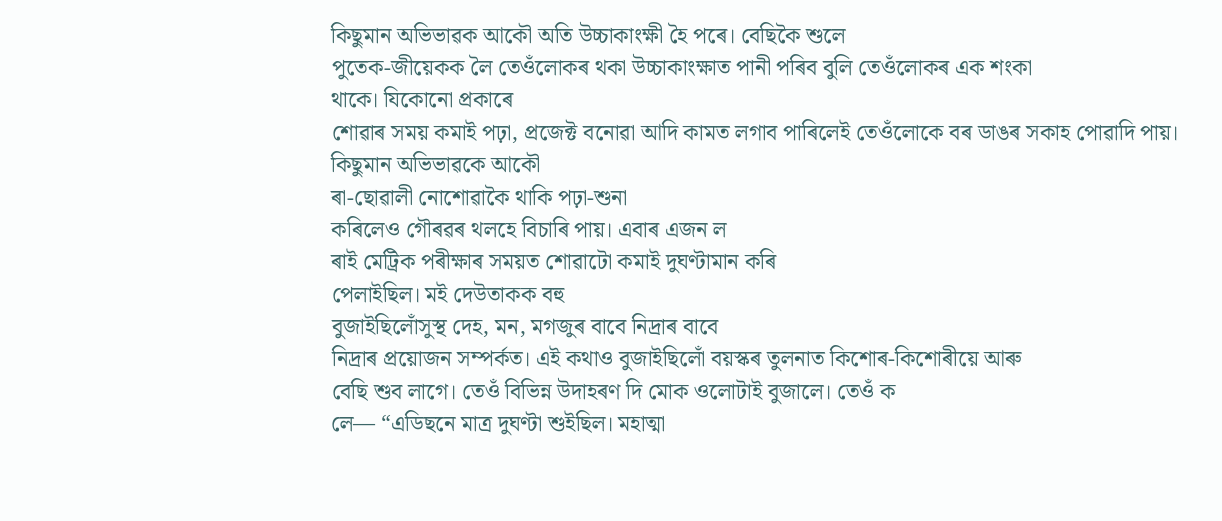কিছুমান অভিভাৱক আকৌ অতি উচ্চাকাংক্ষী হৈ পৰে। বেছিকৈ শুলে
পুতেক-জীয়েকক লৈ তেওঁলোকৰ থকা উচ্চাকাংক্ষাত পানী পৰিব বুলি তেওঁলোকৰ এক শংকা
থাকে। যিকোনো প্ৰকাৰে
শোৱাৰ সময় কমাই পঢ়া, প্ৰজেক্ট বনোৱা আদি কামত লগাব পাৰিলেই তেওঁলোকে বৰ ডাঙৰ সকাহ পোৱাদি পায়।
কিছুমান অভিভাৱকে আকৌ
ৰা-ছোৱালী নোশোৱাকৈ‍ থাকি পঢ়া-শুনা
কৰিলেও গৌৰৱৰ থলহে বিচাৰি পায়। এবাৰ এজন ল
ৰাই মেট্ৰিক পৰীক্ষাৰ সময়ত শোৱাটো কমাই দুঘণ্টামান কৰি
পেলাইছিল। মই দেউতাকক বহু
বুজাইছিলোঁসুস্থ দেহ, মন, মগজুৰ বাবে নিদ্ৰাৰ বাবে
নিদ্ৰাৰ প্ৰয়োজন সম্পৰ্কত। এই কথাও বুজাইছিলোঁ বয়স্কৰ তুলনাত কিশোৰ-কিশোৰীয়ে আৰু
বেছি শুব লাগে। তেওঁ বিভিন্ন উদাহৰণ দি মোক ওলোটাই বুজালে। তেওঁ ক
লে— “এডিছনে মাত্ৰ দুঘণ্টা শুইছিল। মহাত্মা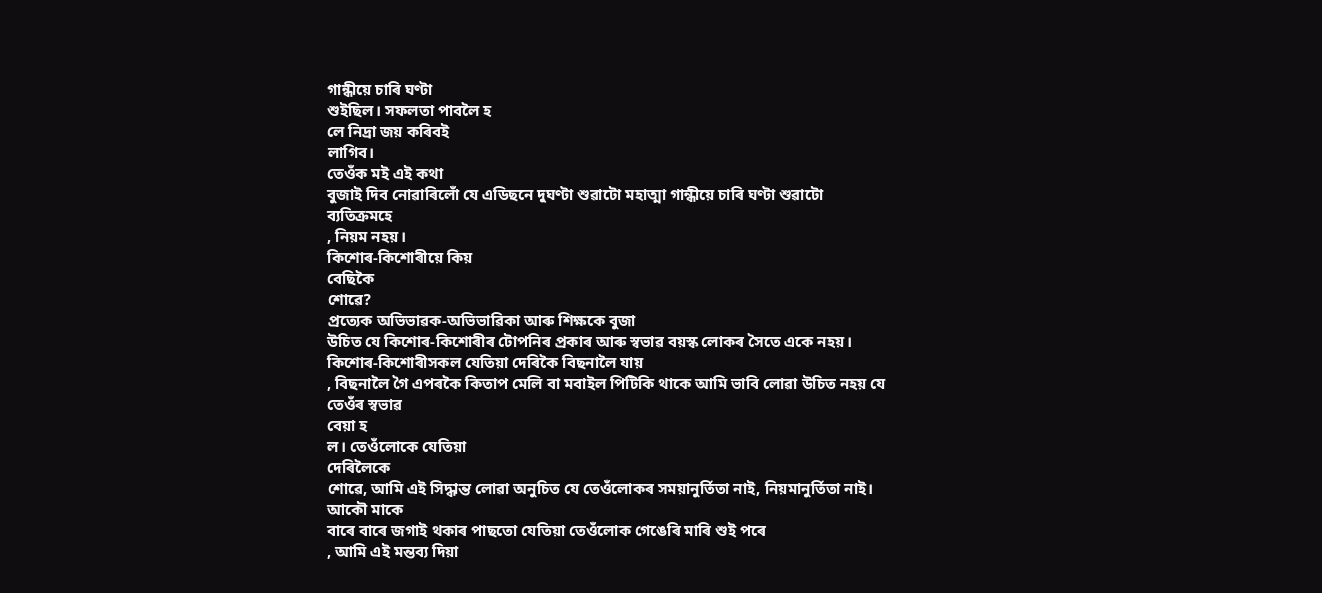গান্ধীয়ে চাৰি ঘণ্টা
শুইছিল। সফলতা পাবলৈ হ
লে নিদ্ৰা জয় কৰিবই
লাগিব।
তেওঁক মই এই কথা
বুজাই দিব নোৱাৰিলোঁ যে এডিছনে দুঘণ্টা শুৱাটো মহাত্মা গান্ধীয়ে চাৰি ঘণ্টা শুৱাটো
ব্যতিক্ৰমহে
, নিয়ম নহয়।
কিশোৰ-কিশোৰীয়ে কিয়
বেছিকৈ
শোৱে?
প্ৰত্যেক অভিভাৱক-অভিভাৱিকা আৰু শিক্ষকে বুজা
উচিত যে কিশোৰ-কিশোৰীৰ টোপনিৰ প্ৰকাৰ আৰু স্বভাৱ বয়স্ক লোকৰ সৈতে একে নহয়।
কিশোৰ-কিশোৰীসকল যেতিয়া দেৰিকৈ বিছনালৈ যায়
, বিছনালৈ গৈ এপৰকৈ কিতাপ মেলি বা মবাইল পিটিকি থাকে আমি ভাবি লোৱা উচিত নহয় যে তেওঁৰ স্বভাৱ
বেয়া হ
ল। তেওঁলোকে যেতিয়া
দেৰিলৈকে
শোৱে, আমি এই সিদ্ধান্ত লোৱা অনুচিত যে তেওঁলোকৰ সময়ানুৰ্তিতা নাই, নিয়মানুৰ্তিতা নাই। আকৌ মাকে
বাৰে বাৰে জগাই থকাৰ পাছতো যেতিয়া তেওঁলোক গেঙেৰি মাৰি শুই পৰে
, আমি এই মন্তব্য দিয়া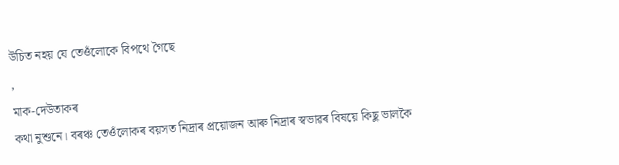উচিত নহয় যে তেওঁলোকে বিপথে গৈছে
,
মাক-দেউতাকৰ
কথা নুশুনে। বৰঞ্চ তেওঁলোকৰ বয়সত নিদ্ৰাৰ প্ৰয়োজন আৰু নিদ্ৰাৰ স্বভাৱৰ বিষয়ে কিছু ভালকৈ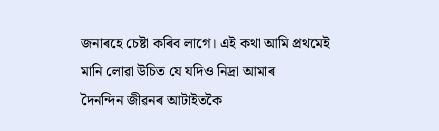জনাৰহে চেষ্টা কৰিব লাগে। এই কথা আমি প্ৰথমেই মানি লোৱা উচিত যে যদিও নিদ্ৰা আমাৰ
দৈনন্দিন জীৱনৰ আটাইতকৈ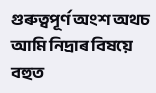গুৰুত্বপূৰ্ণ অংশ অথচ আমি নিদ্ৰাৰ বিষয়ে বহুত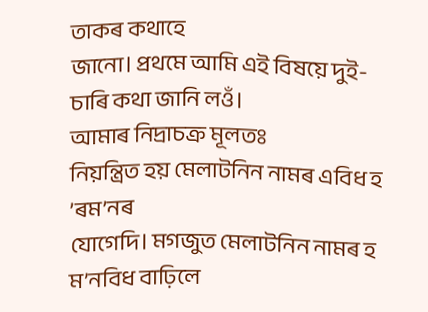তাকৰ কথাহে
জানো। প্ৰথমে আমি এই বিষয়ে দুই-চাৰি কথা জানি লওঁ।
আমাৰ নিদ্ৰাচক্ৰ মূলতঃ
নিয়ন্ত্ৰিত হয় মেলাটনিন নামৰ এবিধ হ
’ৰম’নৰ
যোগেদি। মগজুত মেলাটনিন নামৰ হ
ম’নবিধ বাঢ়িলে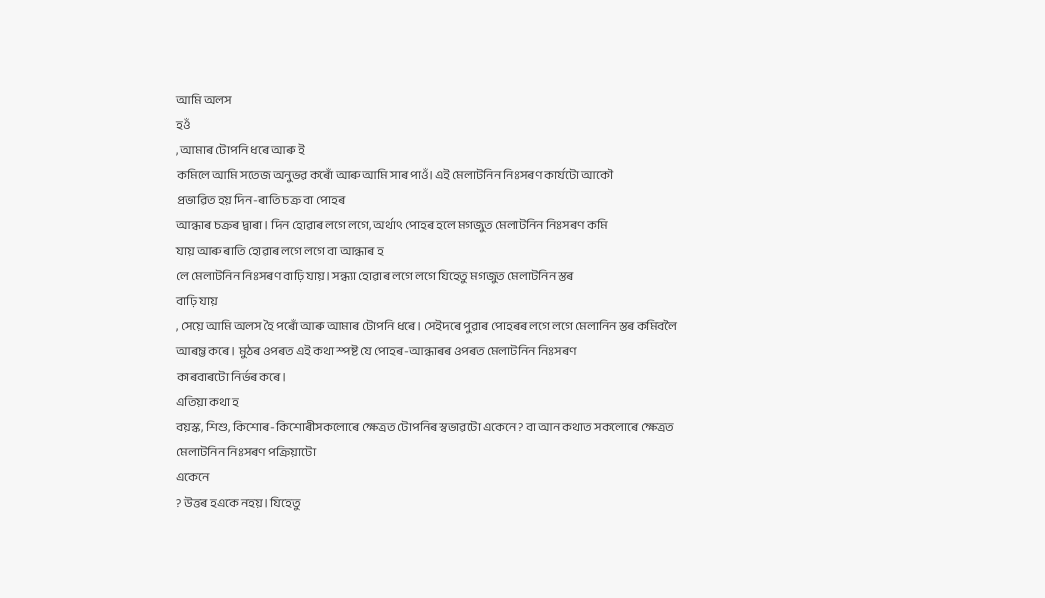আমি অলস
হওঁ
, আমাৰ টোপনি ধৰে আৰু ই
কমিলে আমি সতেজ অনুভৱ কৰোঁ আৰু আমি সাৰ পাওঁ। এই মেলাটনিন নিঃসৰণ কাৰ্যটো আকৌ
প্ৰভাৱিত হয় দিন-ৰাতি চক্ৰ বা পোহৰ
আন্ধাৰ চক্ৰৰ দ্বাৰা। দিন হোৱাৰ লগে লগে, অৰ্থাৎ পোহৰ হলে মগজুত মেলাটনিন নিঃসৰণ কমি
যায় আৰু ৰাতি হোৱাৰ লগে লগে বা আন্ধাৰ হ
লে মেলাটনিন নিঃসৰণ বাঢ়ি যায়। সন্ধ্যা হোৱাৰ লগে লগে যিহেতু মগজুত মেলাটনিন স্তৰ
বাঢ়ি যায়
, সেয়ে আমি অলস হৈ পৰোঁ আৰু আমাৰ টোপনি ধৰে। সেইদৰে পুৱাৰ পোহৰৰ লগে লগে মেলানিন স্তৰ কমিবলৈ
আৰম্ভ কৰে। মুঠৰ ওপৰত এই কথা স্পষ্ট যে পোহৰ-আন্ধাৰৰ ওপৰত মেলাটনিন নিঃসৰণ
কাৰবাৰটো নিৰ্ভৰ কৰে।
এতিয়া কথা হ
বয়স্ক, শিশু, কিশোৰ-কিশোৰীসকলোৰে ক্ষেত্ৰত টোপনিৰ স্বভাৱটো একেনে? বা আন কথাত সকলোৰে ক্ষেত্ৰত মেলাটনিন নিঃসৰণ পক্ৰিয়াটো
একেনে
? উত্তৰ হএকে নহয়। যিহেতু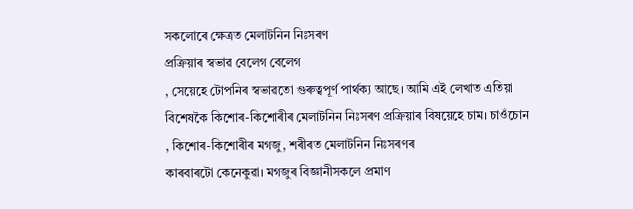সকলোৰে ক্ষেত্ৰত মেলাটনিন নিঃসৰণ
প্ৰক্ৰিয়াৰ স্বভাৱ বেলেগ বেলেগ
, সেয়েহে টোপনিৰ স্বভাৱতো গুৰুত্বপূৰ্ণ পাৰ্থক্য আছে। আমি এই লেখাত এতিয়া
বিশেষকৈ কিশোৰ-কিশোৰীৰ মেলাটনিন নিঃসৰণ প্ৰক্ৰিয়াৰ বিষয়েহে চাম। চাওঁচোন
, কিশোৰ-কিশোৰীৰ মগজু, শৰীৰত মেলাটনিন নিঃসৰণৰ
কাৰবাৰটো কেনেকুৱা। মগজুৰ বিজ্ঞানীসকলে প্ৰমাণ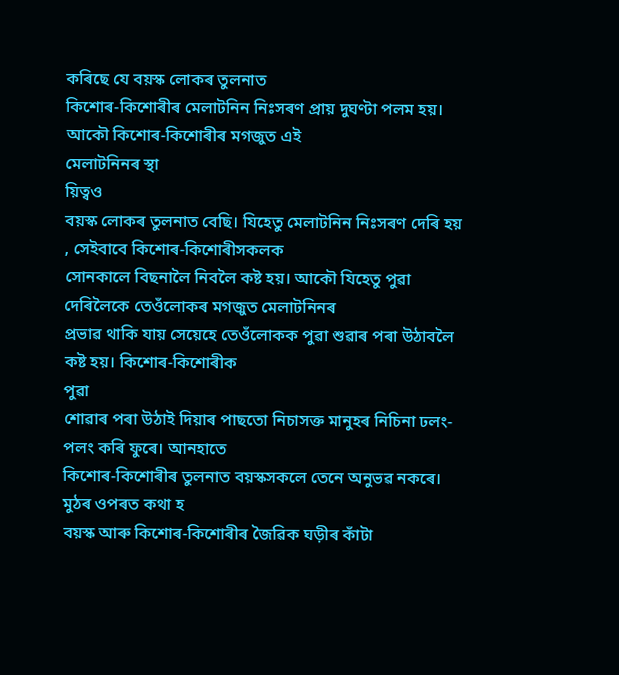কৰিছে যে বয়স্ক লোকৰ তুলনাত
কিশোৰ-কিশোৰীৰ মেলাটনিন নিঃসৰণ প্ৰায় দুঘণ্টা পলম হয়। আকৌ কিশোৰ-কিশোৰীৰ মগজুত এই
মেলাটনিনৰ স্থা
য়িত্বও
বয়স্ক লোকৰ তুলনাত বেছি। যিহেতু মেলাটনিন নিঃসৰণ দেৰি হয়
, সেইবাবে কিশোৰ-কিশোৰীসকলক
সোনকালে বিছনালৈ নিবলৈ কষ্ট হয়। আকৌ যিহেতু পুৱা দেৰিলৈকে তেওঁলোকৰ মগজুত মেলাটনিনৰ
প্ৰভাৱ থাকি যায় সেয়েহে তেওঁলোকক পুৱা শুৱাৰ পৰা উঠাবলৈ কষ্ট হয়। কিশোৰ-কিশোৰীক
পুৱা
শোৱাৰ পৰা উঠাই দিয়াৰ পাছতো নিচাসক্ত মানুহৰ নিচিনা ঢলং-পলং কৰি ফুৰে। আনহাতে
কিশোৰ-কিশোৰীৰ তুলনাত বয়স্কসকলে তেনে অনুভৱ নকৰে। মুঠৰ ওপৰত কথা হ
বয়স্ক আৰু কিশোৰ-কিশোৰীৰ জৈৱিক ঘড়ীৰ কাঁটা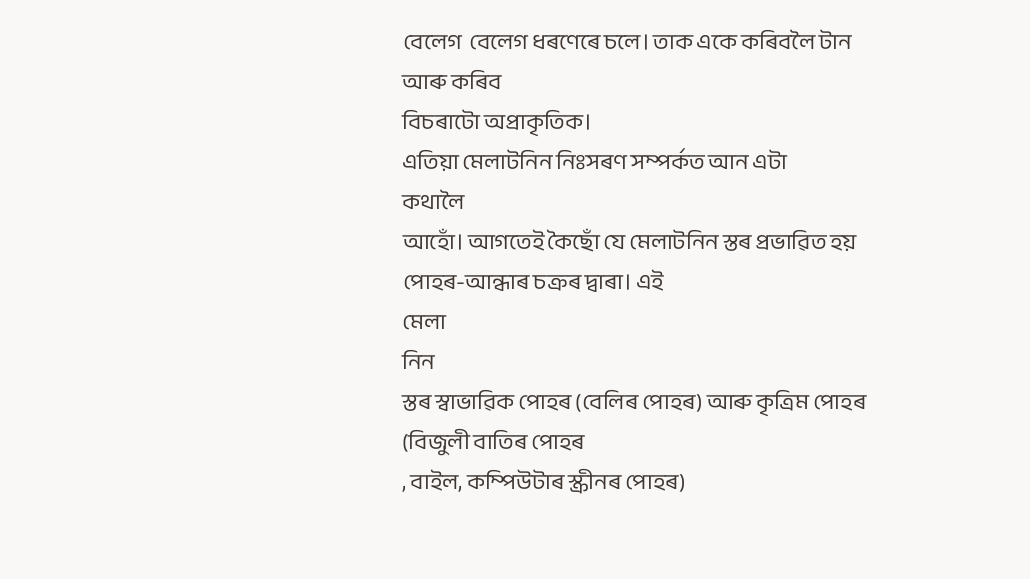বেলেগ  বেলেগ ধৰণেৰে চলে। তাক একে কৰিবলৈ টান আৰু কৰিব
বিচৰাটো অপ্ৰাকৃতিক।
এতিয়া মেলাটনিন নিঃসৰণ সম্পৰ্কত আন এটা
কথালৈ
আহোঁ। আগতেই কৈছোঁ যে মেলাটনিন স্তৰ প্ৰভাৱিত হয় পোহৰ-আন্ধাৰ চক্ৰৰ দ্বাৰা। এই
মেলা
নিন
স্তৰ স্বাভাৱিক পোহৰ (বেলিৰ পোহৰ) আৰু কৃত্ৰিম পোহৰ (বিজুলী বাতিৰ পোহৰ
, বাইল, কম্পিউটাৰ স্ক্ৰীনৰ পোহৰ)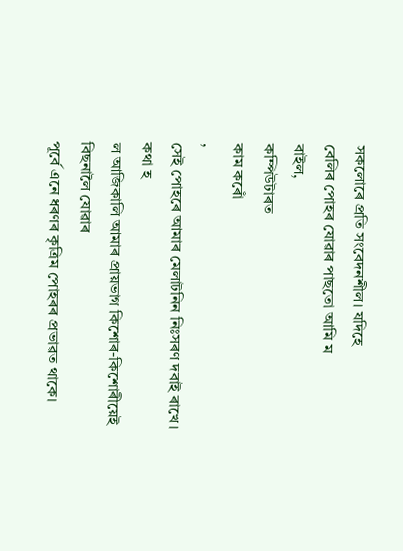সকলোৰে প্ৰতি সংবেদনশীল। যদিহে
বেলিৰ পোহৰ যোৱাৰ পাছতো আমি ম
বাইল,
কম্পিউটাৰত
কাম কৰোঁ
,
সেই পোহৰে আমাৰ মেলাটনিন নিঃসৰণ দবাই ৰাখে। কথা হ
ল আজিকালি আমাৰ প্ৰায়ভাগ কিশোৰ-কিশোৰীয়েই বিছনালৈ যোৱাৰ
পূৰ্বে এনে ধৰণৰ কৃত্ৰিম পোহৰৰ প্ৰভাৱত থাকে।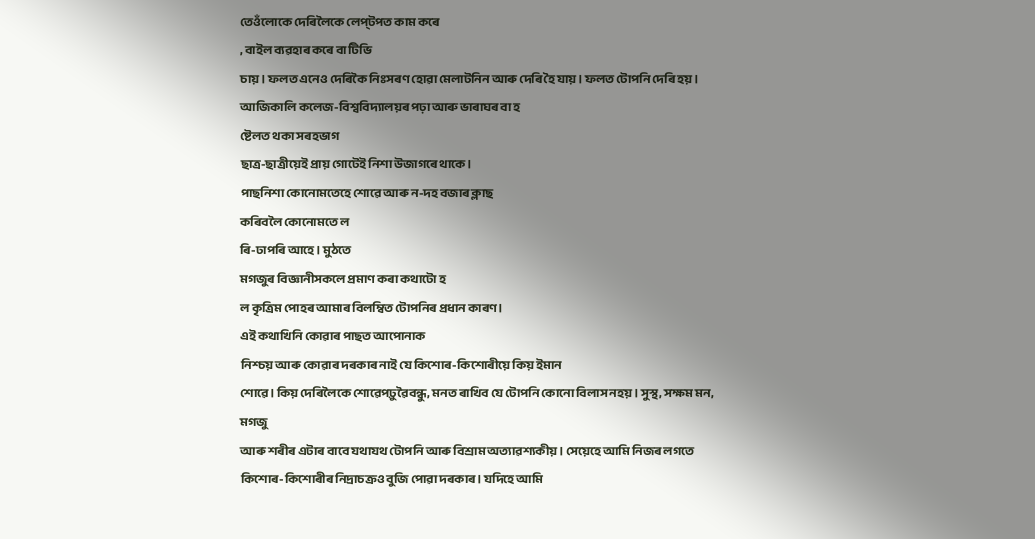তেওঁলোকে দেৰিলৈকে লেপ্‌টপত কাম কৰে
, বাইল ব্যৱহাৰ কৰে বা টিভি
চায়। ফলত এনেও দেৰিকৈ নিঃসৰণ হোৱা মেলাটনিন আৰু দেৰি হৈ যায়। ফলত টোপনি দেৰি হয়।
আজিকালি কলেজ-বিশ্ববিদ্যালয়ৰ পঢ়া আৰু ভাৰাঘৰ বা হ
ষ্টেলত থকা সৰহভাগ
ছাত্ৰ-ছাত্ৰীয়েই প্ৰায় গোটেই নিশা উজাগৰে থাকে।
পাছনিশা কোনোমতেহে শোৱে‍ আৰু ন-দহ বজাৰ ক্লাছ
কৰিবলৈ কোনোমতে ল
ৰি-ঢাপৰি আহে। মুঠতে
মগজুৰ বিজ্ঞানীসকলে প্ৰমাণ কৰা কথাটো হ
ল কৃত্ৰিম পোহৰ আমাৰ বিলম্বিত টোপনিৰ প্ৰধান কাৰণ।
এই কথাখিনি কোৱাৰ পাছত আপোনাক
নিশ্চয় আৰু কোৱাৰ দৰকাৰ নাই যে কিশোৰ-কিশোৰীয়ে কিয় ইমান
শোৱে। কিয় দেৰিলৈকে শোৱেপঢ়ুৱৈ‍বন্ধু, মনত ৰাখিব যে টোপনি কোনো বিলাস নহয়। সুস্থ, সক্ষম মন,
মগজু
আৰু শৰীৰ এটাৰ বাবে যথাযথ টোপনি আৰু বিশ্ৰাম অত্যাৱশ্যকীয়। সেয়েহে আমি নিজৰ লগতে
কিশোৰ-কিশোৰীৰ নিদ্ৰাচক্ৰও বুজি পোৱা দৰকাৰ। যদিহে আমি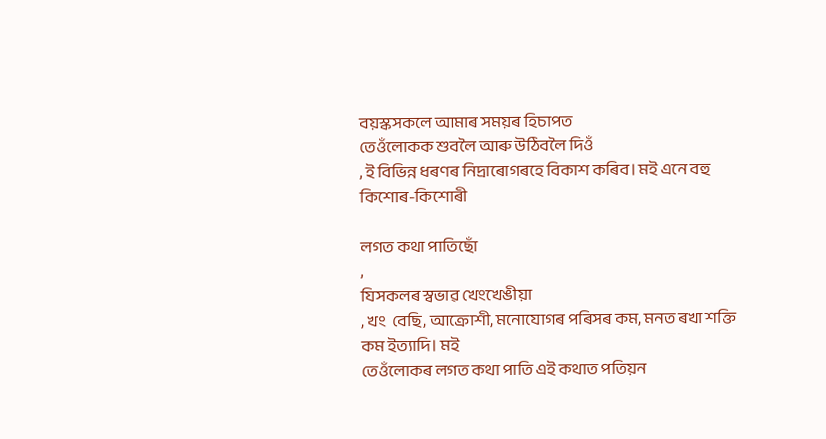বয়স্কসকলে আমাৰ সময়ৰ হিচাপত
তেওঁলোকক শুবলৈ আৰু উঠিবলৈ দিওঁ
, ই বিভিন্ন ধৰণৰ নিদ্ৰাৰোগৰহে বিকাশ কৰিব। মই এনে বহু
কিশোৰ-কিশোৰী

লগত কথা পাতিছোঁ
,
যিসকলৰ স্বভাৱ খেংখেঙীয়া
, খং  বেছি, আক্ৰোশী, মনোযোগৰ পৰিসৰ কম, মনত ৰখা শক্তি কম ইত্যাদি। মই
তেওঁলোকৰ লগত কথা পাতি এই কথাত পতিয়ন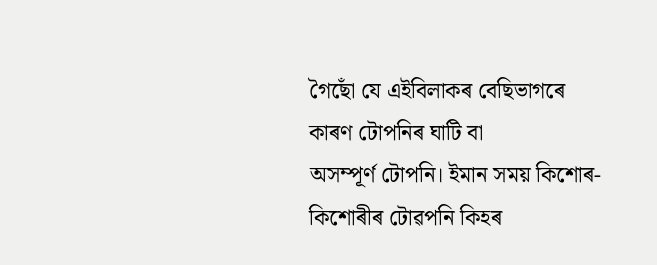গৈছোঁ যে এইবিলাকৰ বেছিভাগৰে কাৰণ টোপনিৰ ঘাটি বা
অসম্পূৰ্ণ টোপনি। ইমান সময় কিশোৰ-কিশোৰীৰ টোৱপনি কিহৰ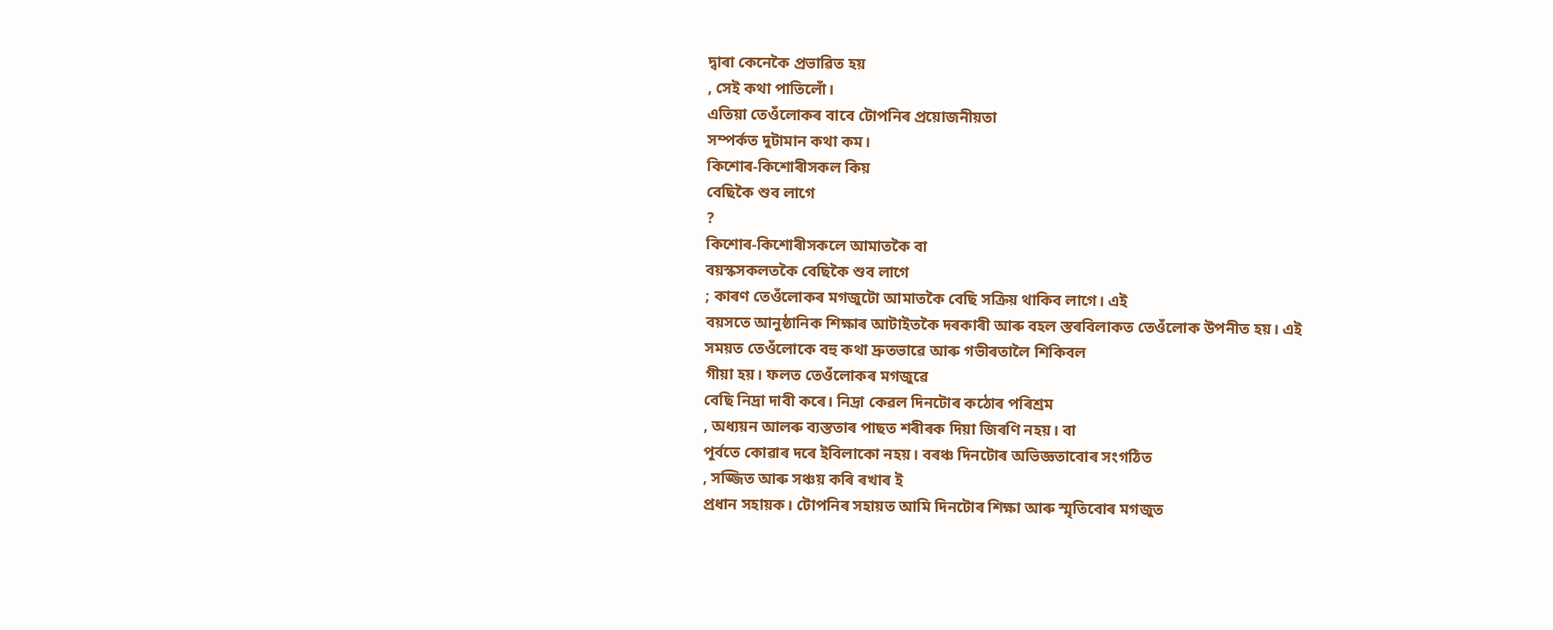দ্বাৰা কেনেকৈ প্ৰভাৱিত হয়
, সেই কথা পাতিলোঁ।
এতিয়া তেওঁলোকৰ বাবে টোপনিৰ প্ৰয়োজনীয়তা
সম্পৰ্কত দুটামান কথা কম।
কিশোৰ-কিশোৰীসকল কিয়
বেছিকৈ শুব লাগে
?
কিশোৰ-কিশোৰীসকলে আমাতকৈ বা
বয়স্কসকলতকৈ বেছিকৈ শুব লাগে
; কাৰণ তেওঁলোকৰ মগজুটো আমাতকৈ বেছি সক্ৰিয় থাকিব লাগে। এই
বয়সতে আনুষ্ঠানিক শিক্ষাৰ আটাইতকৈ দৰকাৰী আৰু বহল স্তৰবিলাকত তেওঁলোক উপনীত হয়। এই
সময়ত তেওঁলোকে বহু কথা দ্ৰুতভাৱে আৰু গভীৰতালৈ শিকিবল
গীয়া হয়। ফলত তেওঁলোকৰ মগজুৱে
বেছি নিদ্ৰা দাবী কৰে। নিদ্ৰা কেৱল দিনটোৰ কঠোৰ পৰিশ্ৰম
, অধ্যয়ন আলৰু ব্যস্ততাৰ পাছত শৰীৰক দিয়া জিৰণি নহয়। বা
পূৰ্বতে কোৱাৰ দৰে ইবিলাকো নহয়। বৰঞ্চ দিনটোৰ অভিজ্ঞতাবোৰ সংগঠিত
, সজ্জিত আৰু সঞ্চয় কৰি ৰখাৰ ই
প্ৰধান সহায়ক। টোপনিৰ সহায়ত আমি দিনটোৰ শিক্ষা আৰু স্মৃতিবোৰ মগজুত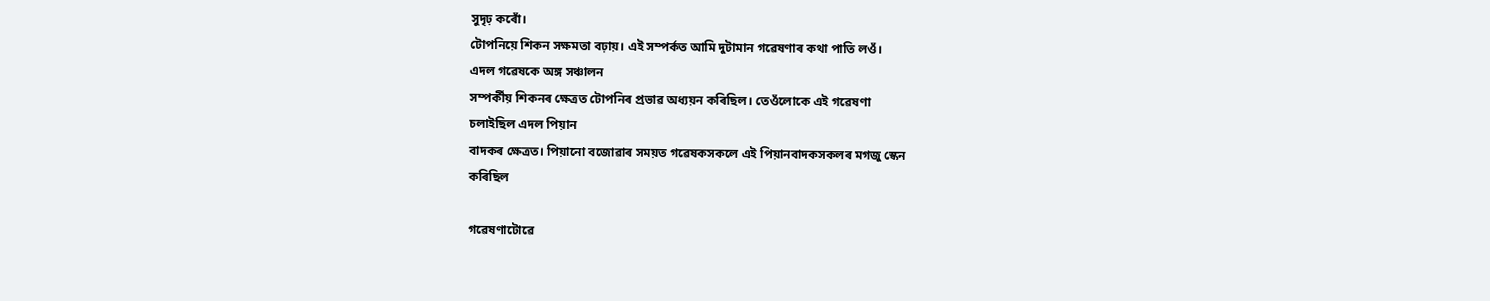সুদৃঢ় কৰোঁ।
টোপনিয়ে শিকন সক্ষমতা বঢ়ায়। এই সম্পৰ্কত আমি দুটামান গৱেষণাৰ কথা পাতি লওঁ।
এদল গৱেষকে অঙ্গ সঞ্চালন
সম্পৰ্কীয় শিকনৰ ক্ষেত্ৰত টোপনিৰ প্ৰভাৱ অধ্যয়ন কৰিছিল। তেওঁলোকে এই গৱেষণা
চলাইছিল এদল পিয়ান
বাদকৰ ক্ষেত্ৰত। পিয়ানো বজোৱাৰ সময়ত গৱেষকসকলে এই পিয়ানবাদকসকলৰ মগজু স্কেন
কৰিছিল

গৱেষণাটোৱে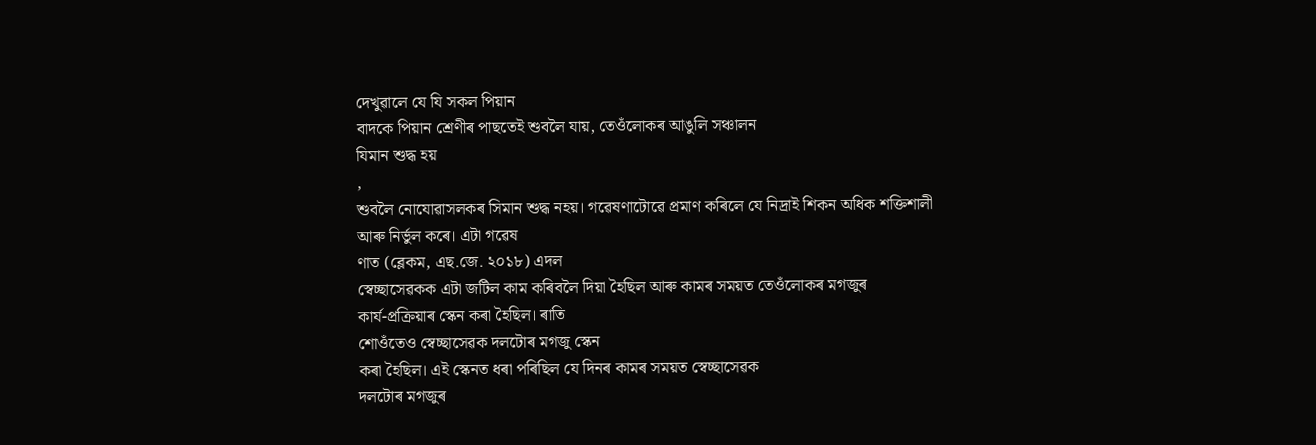দেখুৱালে যে যি সকল পিয়ান
বাদকে পিয়ান শ্ৰেণীৰ পাছতেই শুবলৈ যায়, তেওঁলোকৰ আঙুলি সঞ্চালন
যিমান শুদ্ধ হয়
,
শুবলৈ নোযোৱাসলকৰ সিমান শুদ্ধ নহয়। গৱেষণাটোৱে প্ৰমাণ কৰিলে যে নিদ্ৰাই শিকন অধিক শক্তিশালী
আৰু নিৰ্ভুল কৰে। এটা গৱেষ
ণাত (ব্লেকম, এছ.জে. ২০১৮) এদল
স্বেচ্ছাসেৱকক এটা জটিল কাম কৰিবলৈ দিয়া হৈছিল আৰু কামৰ সময়ত তেওঁলোকৰ মগজুৰ
কাৰ্য-প্ৰক্ৰিয়াৰ স্কেন কৰা হৈছিল। ৰাতি
শোওঁতেও স্বেচ্ছাসেৱক দলটোৰ মগজু স্কেন
কৰা হৈছিল। এই স্কেনত ধৰা পৰিছিল যে দিনৰ কামৰ সময়ত স্বেচ্ছাসেৱক
দলটোৰ মগজুৰ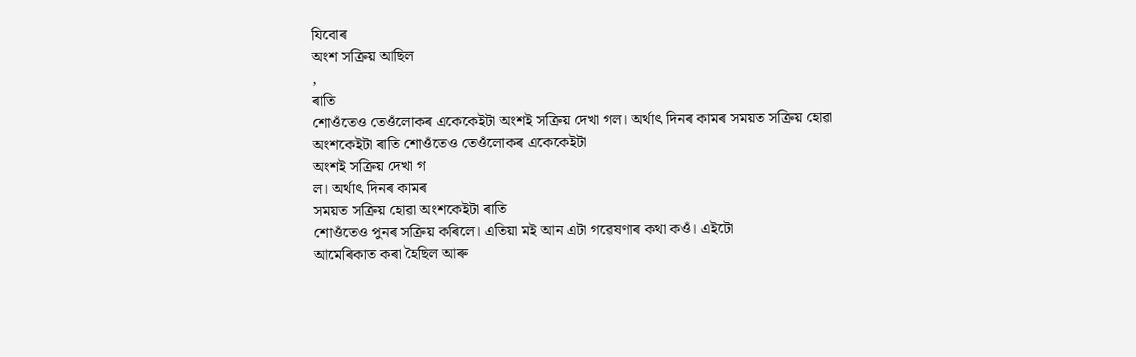যিবোৰ
অংশ সক্ৰিয় আছিল
,
ৰাতি
শোওঁতেও তেওঁলোকৰ একেকেইটা অংশই সক্ৰিয় দেখা গল। অৰ্থাৎ দিনৰ কামৰ সময়ত সক্ৰিয় হোৱা অংশকেইটা ৰাতি শোওঁতেও তেওঁলোকৰ একেকেইটা
অংশই সক্ৰিয় দেখা গ
ল। অৰ্থাৎ দিনৰ কামৰ
সময়ত সক্ৰিয় হোৱা অংশকেইটা ৰাতি
শোওঁতেও পুনৰ সক্ৰিয় কৰিলে। এতিয়া মই আন এটা গৱেষণাৰ কথা কওঁ। এইটো
আমেৰিকাত কৰা হৈছিল আৰু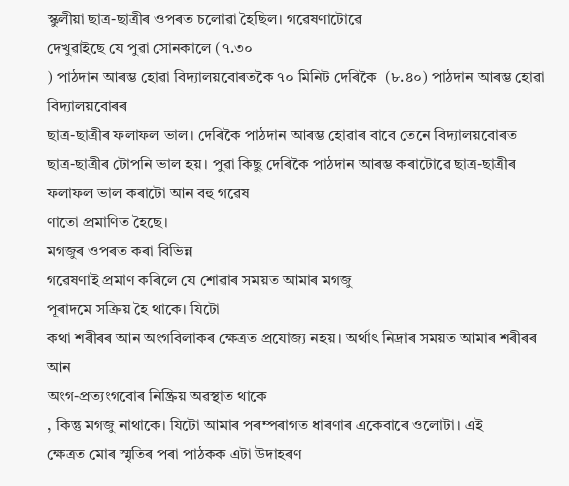স্কুলীয়া ছাত্ৰ-ছাত্ৰীৰ ওপৰত চলোৱা হৈছিল। গৱেষণাটোৱে
দেখুৱাইছে যে পুৱা সোনকালে (৭.৩০
) পাঠদান আৰম্ভ হোৱা বিদ্যালয়বোৰতকৈ ৭০ মিনিট দেৰিকৈ  (৮.৪০) পাঠদান আৰম্ভ হোৱা বিদ্যালয়বোৰৰ
ছাত্ৰ-ছাত্ৰীৰ ফলাফল ভাল। দেৰিকৈ পাঠদান আৰম্ভ হোৱাৰ বাবে তেনে বিদ্যালয়বোৰত
ছাত্ৰ-ছাত্ৰীৰ টোপনি ভাল হয়। পুৱা কিছু দেৰিকৈ পাঠদান আৰম্ভ কৰাটোৱে ছাত্ৰ-ছাত্ৰীৰ
ফলাফল ভাল কৰাটো আন বহু গৱেষ
ণাতো প্ৰমাণিত হৈছে।
মগজুৰ ওপৰত কৰা বিভিন্ন
গৱেষণাই প্ৰমাণ কৰিলে যে শোৱাৰ সময়ত আমাৰ মগজু
পূৰাদমে সক্ৰিয় হৈ থাকে। যিটো
কথা শৰীৰৰ আন অংগবিলাকৰ ক্ষেত্ৰত প্ৰযোজ্য নহয়। অৰ্থাৎ নিদ্ৰাৰ সময়ত আমাৰ শৰীৰৰ আন
অংগ-প্ৰত্যংগবোৰ নিষ্ক্ৰিয় অৱস্থাত থাকে
, কিন্তু মগজু নাথাকে। যিটো আমাৰ পৰম্পৰাগত ধাৰণাৰ একেবাৰে ওলোটা। এই
ক্ষেত্ৰত মোৰ স্মৃতিৰ পৰা পাঠকক এটা উদাহৰণ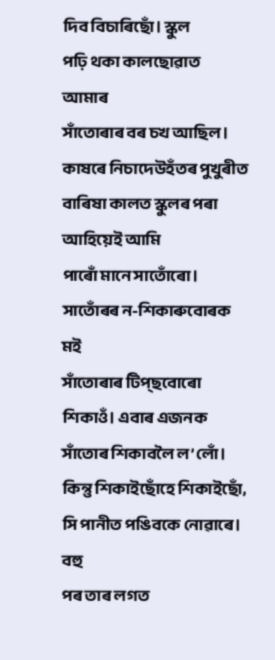দিব বিচাৰিছোঁ। স্কুল
পঢ়ি থকা কালছোৱাত
আমাৰ
সাঁতোৰাৰ বৰ চখ আছিল। কাষৰে নিচাদেউহঁতৰ পুখুৰীত বাৰিষা কালত স্কুলৰ পৰা আহিয়েই আমি
পাৰোঁ মানে সাতোঁৰো।
সাতোঁৰৰ ন-শিকাৰুবোৰক মই
সাঁতোৰাৰ টিপ্‌ছবোৰো শিকাওঁ। এবাৰ এজনক সাঁতোৰ শিকাবলৈ ল’লোঁ। কিন্তু শিকাইছোঁহে শিকাইছোঁ, সি পানীত পঙিবকে নোৱাৰে। বহু
পৰ তাৰ লগত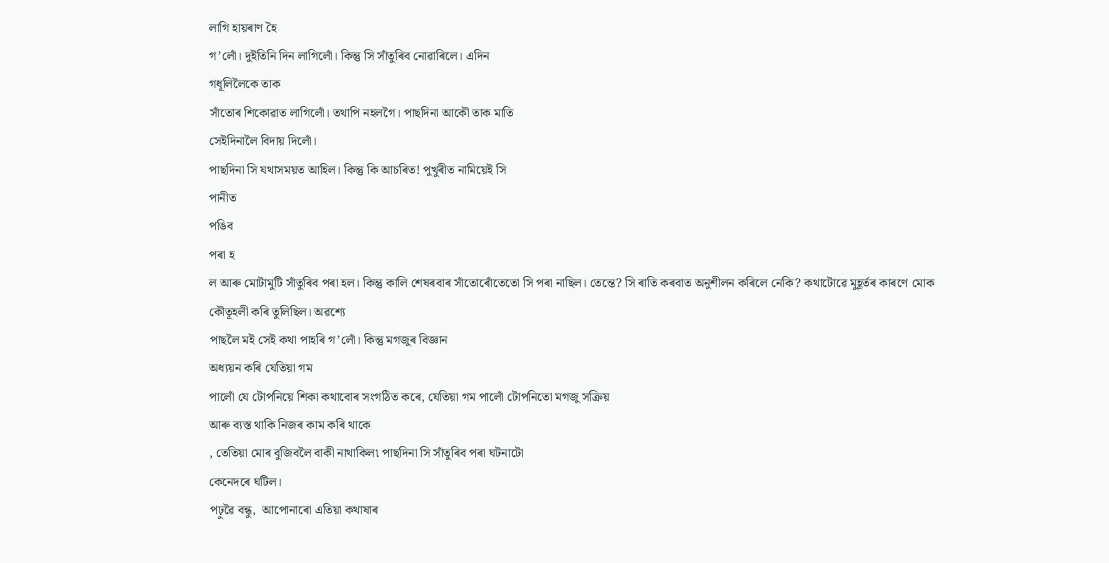লাগি হায়ৰাণ হৈ
গ’লোঁ। দুইতিনি দিন লাগিলোঁ। কিন্তু সি সাঁতুৰিব নোৱাৰিলে। এদিন
গধূলিলৈকে তাক
সাঁতোৰ শিকোৱাত লাগিলোঁ। তথাপি নহলগৈ। পাছদিনা আকৌ তাক মাতি
সেইদিনালৈ বিদায় দিলোঁ।
পাছদিনা সি যথাসময়ত আহিল। কিন্তু কি আচৰিত! পুখুৰীত নামিয়েই সি
পানীত
পঙিব
পৰা হ
ল আৰু মোটামুটি সাঁতুৰিব পৰা হল। কিন্তু কালি শেষৰবাৰ সাঁতোৰোঁতেতো সি পৰা নাছিল। তেন্তে? সি ৰাতি কৰবাত অনুশীলন কৰিলে নেকি? কথাটোৱে মুহূৰ্তৰ কাৰণে মোক
কৌতূহলী কৰি তুলিছিল। অৱশ্যে
পাছলৈ মই সেই কথা পাহৰি গ’লোঁ। কিন্তু মগজুৰ বিজ্ঞান
অধ্যয়ন কৰি যেতিয়া গম
পালোঁ যে টোপনিয়ে শিকা কথাবোৰ সংগঠিত কৰে, যেতিয়া গম পালোঁ টোপনিতো মগজু সক্ৰিয়
আৰু ব্যস্ত থাকি নিজৰ কাম কৰি থাকে
, তেতিয়া মোৰ বুজিবলৈ বাকী নাথাকিল৷ পাছদিনা সি সাঁতুৰিব পৰা ঘটনাটো
কেনেদৰে ঘটিল।
পঢ়ুৱৈ বন্ধু,  আপোনাৰো এতিয়া কথাষাৰ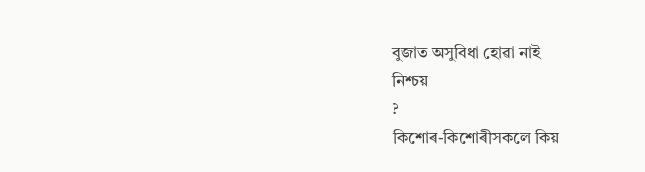বুজাত অসুবিধা হোৱা নাই
নিশ্চয়
?
কিশোৰ-কিশোৰীসকলে কিয়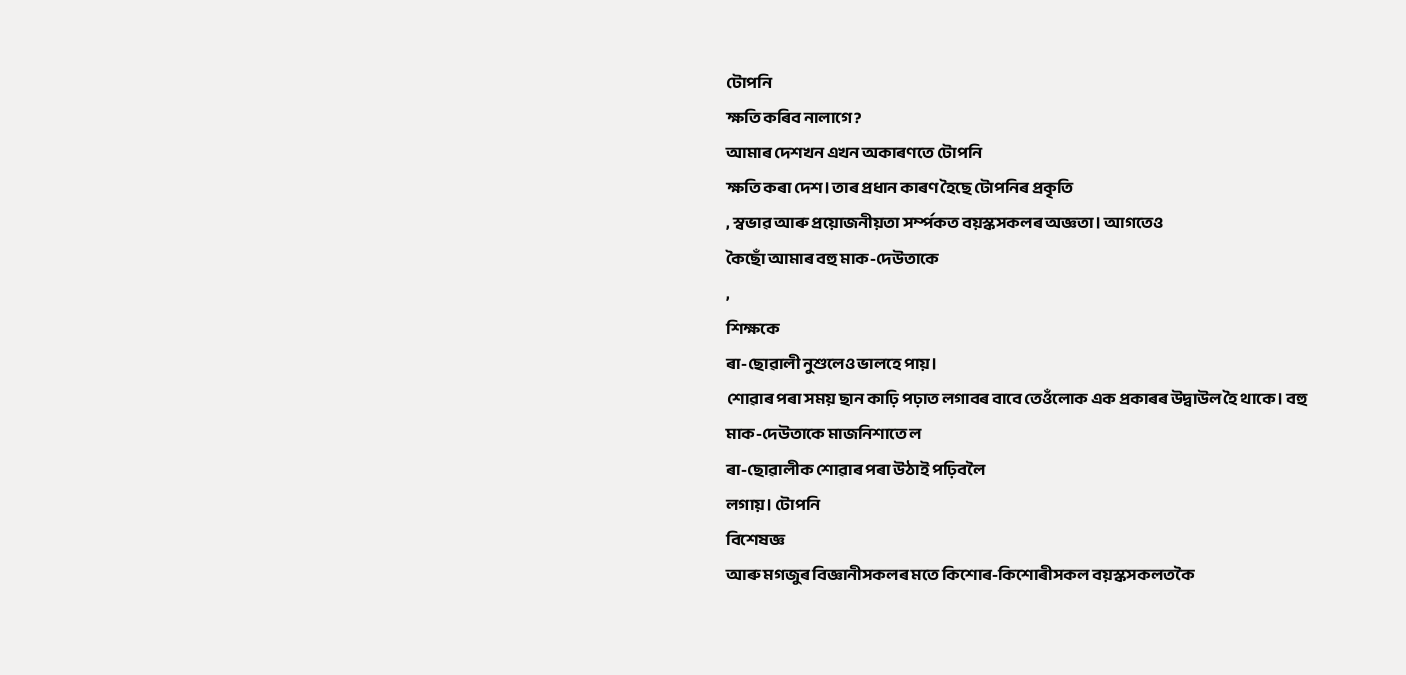টোপনি
ক্ষতি কৰিব নালাগে?
আমাৰ দেশখন এখন অকাৰণতে টোপনি
ক্ষতি কৰা দেশ। তাৰ প্ৰধান কাৰণ হৈছে টোপনিৰ প্ৰকৃতি
, স্বভাৱ আৰু প্ৰয়োজনীয়তা সৰ্ম্পকত বয়স্কসকলৰ অজ্ঞতা। আগতেও
কৈছোঁ আমাৰ বহু মাক-দেউতাকে
,
শিক্ষকে
ৰা-ছোৱালী নুশুলেও ভালহে পায়।
শোৱাৰ পৰা সময় ছান কাঢ়ি পঢ়াত লগাবৰ বাবে তেওঁলোক এক প্ৰকাৰৰ উদ্বাউল হৈ থাকে। বহু
মাক-দেউতাকে মাজনিশাতে ল
ৰা-ছোৱালীক শোৱাৰ পৰা উঠাই পঢ়িবলৈ
লগায়। টোপনি
বিশেষজ্ঞ
আৰু মগজুৰ বিজ্ঞানীসকলৰ মতে কিশোৰ-কিশোৰীসকল বয়স্কসকলতকৈ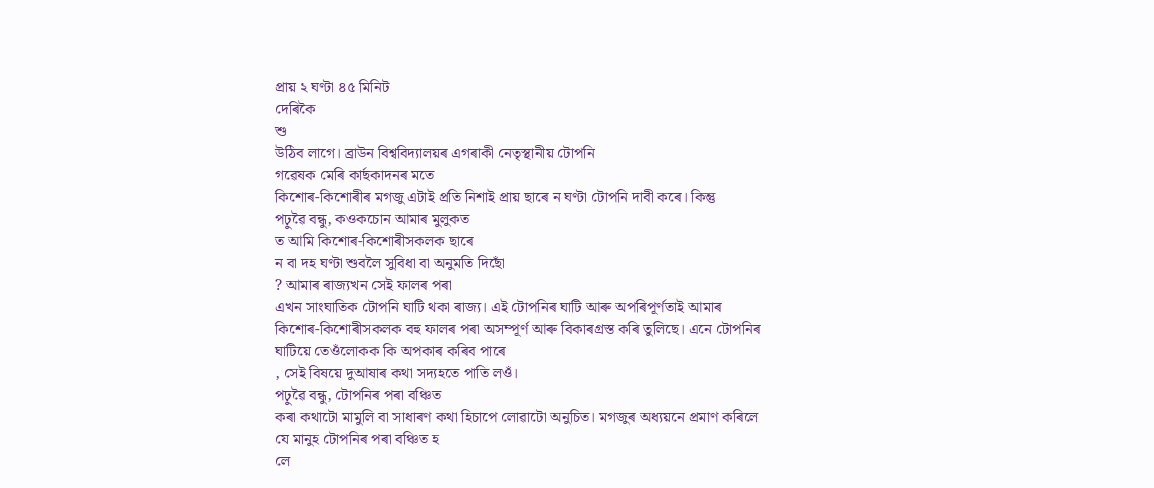প্ৰায় ২ ঘণ্টা ৪৫ মিনিট
দেৰিকৈ
শু
উঠিব লাগে। ব্ৰাউন বিশ্ববিদ্যালয়ৰ এগৰাকী নেতৃস্থানীয় টোপনি
গৱেষক মেৰি‍ কাৰ্ছকাদনৰ মতে
কিশোৰ-কিশোৰীৰ মগজু এটাই প্ৰতি নিশাই প্ৰায় ছাৰে ন ঘণ্টা টোপনি দাবী কৰে। কিন্তু
পঢ়ুৱৈ বন্ধু, কওকচোন আমাৰ মুলুকত
ত আমি কিশোৰ-কিশোৰীসকলক ছাৰে
ন বা দহ ঘণ্টা শুবলৈ সুবিধা বা অনুমতি দিছোঁ
? আমাৰ ৰাজ্যখন সেই ফালৰ পৰা
এখন সাংঘাতিক টোপনি ঘাটি থকা ৰাজ্য। এই টোপনিৰ ঘাটি আৰু অপৰিপূৰ্ণতাই আমাৰ
কিশোৰ-কিশোৰীসকলক বহু ফালৰ পৰা অসম্পূৰ্ণ আৰু বিকাৰগ্ৰস্ত কৰি তুলিছে। এনে টোপনিৰ
ঘাটিয়ে তেওঁলোকক কি অপকাৰ কৰিব পাৰে
, সেই বিষয়ে দুআষাৰ কথা সদ্যহতে পাতি লওঁ।
পঢ়ুৱৈ বন্ধু, টোপনিৰ পৰা বঞ্চিত
কৰা কথাটো মামুলি বা সাধাৰণ কথা হিচাপে লোৱাটো অনুচিত। মগজুৰ অধ্যয়নে প্ৰমাণ কৰিলে
যে মানুহ টোপনিৰ পৰা বঞ্চিত হ
লে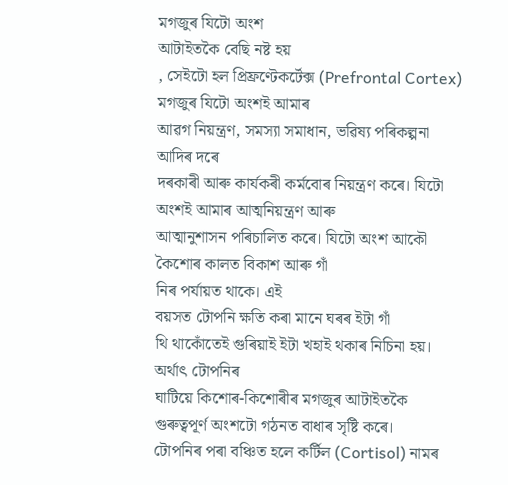মগজুৰ যিটো অংশ
আটাইতকৈ বেছি নষ্ট হয়
, সেইটো হল প্ৰিফ্ৰণ্টেকৰ্টেক্স (Prefrontal Cortex) মগজুৰ যিটো অংশই আমাৰ
আৱগ নিয়ন্ত্ৰণ, সমস্যা সমাধান, ভৱিষ্য পৰিকল্পনা আদিৰ দৰে
দৰকাৰী আৰু কাৰ্যকৰী কৰ্মবোৰ নিয়ন্ত্ৰণ কৰে। যিটো অংশই আমাৰ আত্মনিয়ন্ত্ৰণ আৰু
আত্মানুশাসন পৰিচালিত কৰে। যিটো অংশ আকৌ কৈশোৰ কালত বিকাশ আৰু গাঁ
নিৰ পৰ্যায়ত থাকে। এই
বয়সত টোপনি ক্ষতি কৰা মানে ঘৰৰ ইটা গাঁ
থি থাকোঁতেই গুৰিয়াই ইটা খহাই থকাৰ নিচিনা হয়। অৰ্থাৎ টোপনিৰ
ঘাটিয়ে কিশোৰ-কিশোৰীৰ মগজুৰ আটাইতকৈ গুৰুত্বপূৰ্ণ অংশটো গঠনত বাধাৰ সৃষ্টি কৰে।
টোপনিৰ পৰা বঞ্চিত হলে কৰ্টিল (Cortisol) নামৰ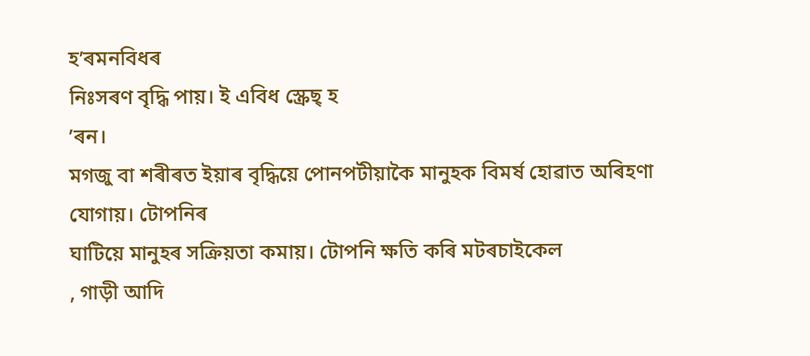হ’ৰমনবিধৰ
নিঃসৰণ বৃদ্ধি পায়। ই এবিধ স্ক্ৰেছ্ হ
’ৰন।
মগজু বা শৰীৰত ইয়াৰ বৃদ্ধিয়ে পোনপটীয়াকৈ মানুহক বিমৰ্ষ হোৱাত অৰিহণা যোগায়। টোপনিৰ
ঘাটিয়ে মানুহৰ সক্ৰিয়তা কমায়। টোপনি ক্ষতি কৰি মটৰচাইকেল
, গাড়ী আদি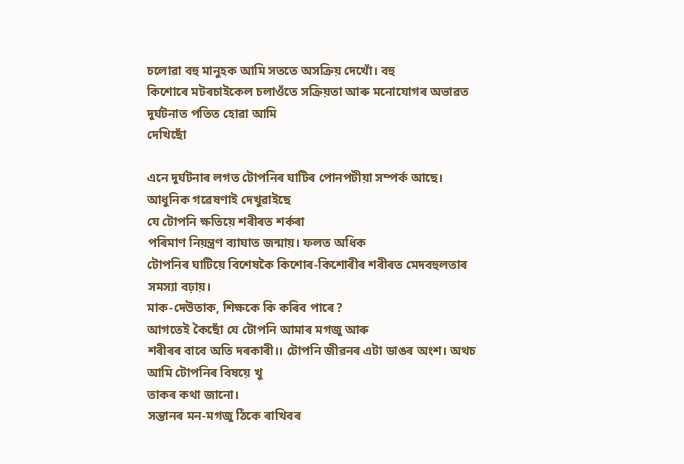চলোৱা বহু মানুহক আমি সততে অসক্ৰিয় দেখোঁ। বহু
কিশোৰে মটৰচাইকেল চলাওঁতে সক্ৰিয়তা আৰু মনোযোগৰ অভাৱত দুৰ্ঘটনাত পতিত হোৱা আমি
দেখিছোঁ

এনে দুৰ্ঘটনাৰ লগত টোপনিৰ ঘাটিৰ পোনপটীয়া সম্পৰ্ক আছে। আধুনিক গৱেষণাই দেখুৱাইছে
যে টোপনি ক্ষতিয়ে শৰীৰত শৰ্কৰা
পৰিমাণ নিয়ন্ত্ৰণ ব্যাঘাত জন্মায়। ফলত অধিক
টোপনিৰ ঘাটিয়ে বিশেষকৈ কিশোৰ-কিশোৰীৰ শৰীৰত মেদবহুলতাৰ সমস্যা বঢ়ায়।
মাক-দেউতাক, শিক্ষকে কি কৰিব পাৰে?
আগতেই কৈছোঁ যে টোপনি আমাৰ মগজু আৰু
শৰীৰৰ বাবে অতি দৰকাৰী।। টোপনি জীৱনৰ এটা ডাঙৰ অংশ। অথচ আমি টোপনিৰ বিষয়ে খু
তাকৰ কথা জানো।
সন্তানৰ মন-মগজু ঠিকে ৰাখিবৰ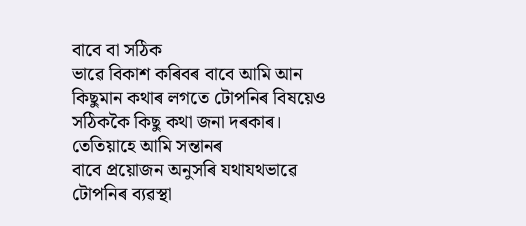বাবে বা সঠিক
ভাৱে‍ বিকাশ কৰিবৰ বাবে আমি আন
কিছুমান কথাৰ লগতে টোপনিৰ বিষয়েও সঠিককৈ কিছু কথা জনা দৰকাৰ। তেতিয়াহে আমি সন্তানৰ
বাবে প্ৰয়োজন অনুসৰি যথাযথভাৱে টোপনিৰ ব্যৱস্থা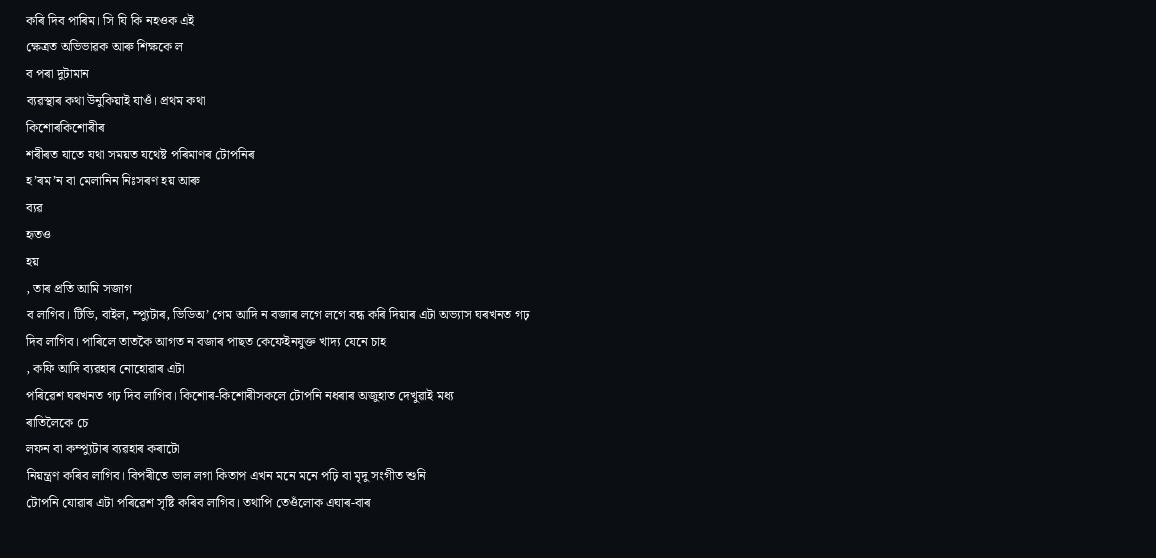কৰি দিব পাৰিম। সি যি কি নহওক এই
ক্ষেত্ৰত অভিভাৱক আৰু শিক্ষকে ল
ব পৰা দুটামান
ব্যৱস্থাৰ কথা উনুকিয়াই যাওঁ। প্ৰথম কথা
কিশোৰকিশোৰীৰ
শৰীৰত যাতে যথা সময়ত যথেষ্ট পৰিমাণৰ টোপনিৰ
হ’ৰম’ন বা মেলানিন নিঃসৰণ হয় আৰু
ব্যৱ
হৃতও
হয়
, তাৰ প্ৰতি আমি সজাগ
ব লাগিব। টিভি, বাইল, ম্প্যুটাৰ, ভিডিঅ’ গেম আদি ন বজাৰ লগে লগে বন্ধ কৰি দিয়াৰ এটা অভ্যাস ঘৰখনত গঢ়
দিব লাগিব। পাৰিলে তাতকৈ আগত ন বজাৰ পাছত কেফেইনযুক্ত খাদ্য যেনে চাহ
, কফি আদি ব্যৱহাৰ নোহোৱাৰ এটা
পৰিৱেশ ঘৰখনত গঢ় দিব লাগিব। কিশোৰ-কিশোৰীসকলে টোপনি নধৰাৰ অজুহাত দেখুৱাই মধ্য
ৰাতিলৈকে চে
লফন বা কম্প্যুটাৰ ব্যৱহাৰ কৰাটো
নিয়ন্ত্ৰণ কৰিব লাগিব। বিপৰীতে ভাল লগা কিতাপ এখন মনে মনে পঢ়ি বা মৃদু সংগীত শুনি
টোপনি যোৱাৰ এটা পৰিৱেশ সৃষ্টি কৰিব লাগিব। তথাপি তেওঁলোক এঘাৰ-বাৰ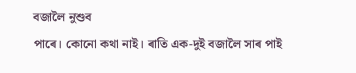বজালৈ নুশুব
পাৰে। কোনো কথা নাই। ৰাতি এক-দুই বজালৈ সাৰ পাই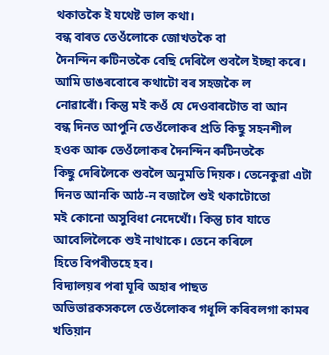থকাতকৈ ই যথেষ্ট ভাল কথা।
বন্ধ বাৰত তেওঁলোকে জোখতকৈ বা
দৈনন্দিন ৰুটিনতকৈ বেছি দেৰিলৈ শুবলৈ ইচ্ছা কৰে। আমি ডাঙৰবোৰে কথাটো বৰ সহজকৈ ল
নোৱাৰোঁ। কিন্তু মই কওঁ যে‍ দেওবাৰটোত বা আন
বন্ধ দিনত আপুনি তেওঁলোকৰ প্ৰতি কিছু সহনশীল হওক আৰু তেওঁলোকৰ দৈনন্দিন ৰুটিনতকৈ
কিছু দেৰিলৈকে শুবলৈ অনুমতি দিয়ক। তেনেকুৱা এটা দিনত আনকি আঠ-ন বজালৈ শুই থকাটোতো
মই কোনো অসুবিধা নেদেখোঁ। কিন্তু চাব যাতে আবেলিলৈকে শুই নাথাকে। তেনে কৰিলে
হিতে বিপৰীতহে হব।
বিদ্যালয়ৰ পৰা ঘূৰি অহাৰ পাছত
অভিভাৱকসকলে তেওঁলোকৰ গধূলি কৰিবলগা কামৰ খতিয়ান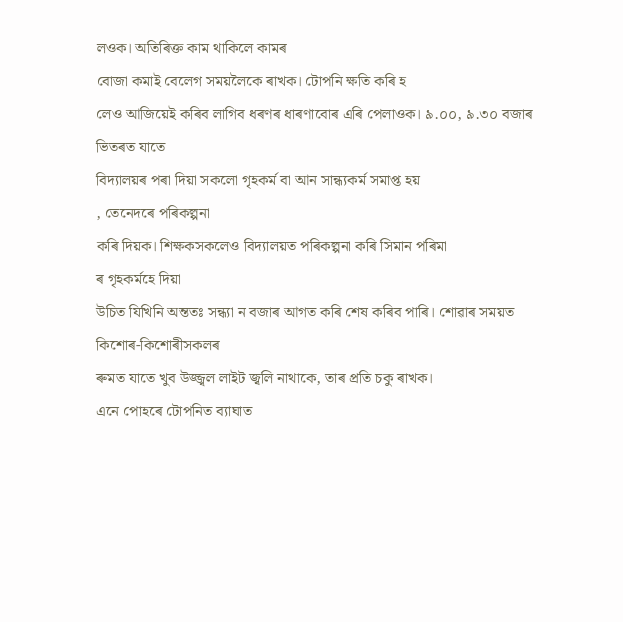লওক। অতিৰিক্ত কাম থাকিলে কামৰ
বোজা কমাই বেলেগ সময়লৈকে ৰাখক। টোপনি ক্ষতি কৰি হ
লেও আজিয়েই কৰিব লাগিব ধৰণৰ ধাৰণাবোৰ এৰি পেলাওক। ৯.০০, ৯.৩০ বজাৰ ভিতৰত যাতে
বিদ্যালয়ৰ পৰা দিয়া সকলো গৃহকৰ্ম বা আন সান্ধ্যকৰ্ম সমাপ্ত হয়
, তেনেদৰে পৰিকল্পনা
কৰি দিয়ক। শিক্ষকসকলেও বিদ্যালয়ত পৰিকল্পনা কৰি সিমান পৰিমা
ৰ গৃহকৰ্মহে দিয়া
উচিত যিখিনি অন্ততঃ সন্ধ্যা ন বজাৰ আগত কৰি শেষ কৰিব পাৰি। শোৱাৰ সময়ত
কিশোৰ-কিশোৰীসকলৰ
ৰুমত যাতে খুব উজ্জ্বল লাইট জ্বলি নাথাকে, তাৰ প্ৰতি চকু ৰাখক।
এনে পোহৰে টোপনিত ব্যাঘাত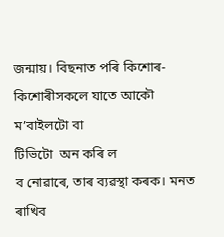জন্মায়। বিছনাত পৰি কিশোৰ-কিশোৰীসকলে যাতে আকৌ
ম’বাইলটো বা
টিভিটো  অন কৰি ল
ব নোৱাৰে, তাৰ ব্যৱস্থা কৰক। মনত ৰাখিব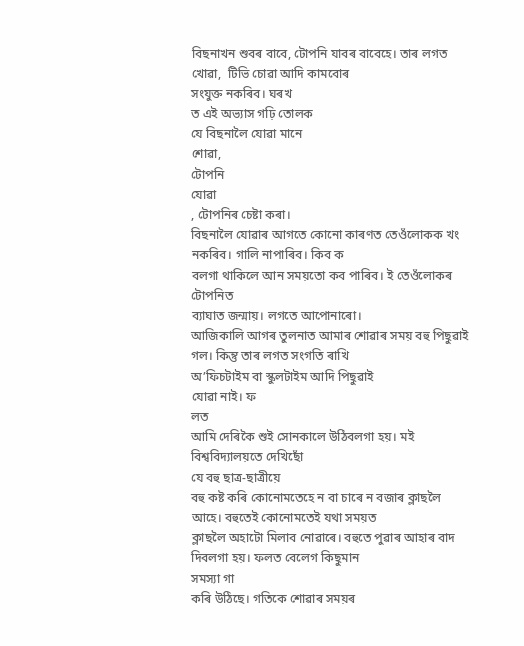বিছনাখন শুবৰ বাবে, টোপনি যাবৰ বাবেহে। তাৰ লগত খোৱা,  টিভি চোৱা আদি কামবোৰ
সংযুক্ত নকৰিব। ঘৰখ
ত এই অভ্যাস গঢ়ি তোলক
যে বিছনালৈ যোৱা মানে
শোৱা,
টোপনি
যোৱা
, টোপনিৰ চেষ্টা কৰা।
বিছনালৈ যোৱাৰ আগতে কোনো কাৰণত তেওঁলোকক খং নকৰিব। গালি নাপাৰিব। কিব ক
বলগা থাকিলে আন সময়তো কব পাৰিব। ই তেওঁলোকৰ টোপনিত
ব্যাঘাত জন্মায়। লগতে আপোনাৰো।
আজিকালি আগৰ তুলনাত আমাৰ শোৱাৰ সময় বহু পিছুৱাই গল। কিন্তু তাৰ লগত সংগতি ৰাখি
অ’ফিচটাইম বা স্কুলটাইম আদি পিছুৱাই
যোৱা নাই। ফ
লত
আমি দেৰিকৈ শুই সোনকালে উঠিবলগা হয়। মই বিশ্ববিদ্যালয়তে দেখিছোঁ
যে‍ বহু ছাত্ৰ-ছাত্ৰীয়ে
বহু কষ্ট কৰি কোনোমতেহে ন বা চাৰে ন বজাৰ ক্লাছলৈ আহে। বহুতেই কোনোমতেই যথা সময়ত
ক্লাছলৈ অহাটো মিলাব নোৱাৰে। বহুতে পুৱাৰ আহাৰ বাদ দিবলগা হয়। ফলত বেলেগ কিছুমান
সমস্যা গা
কৰি উঠিছে। গতিকে শোৱাৰ সময়ৰ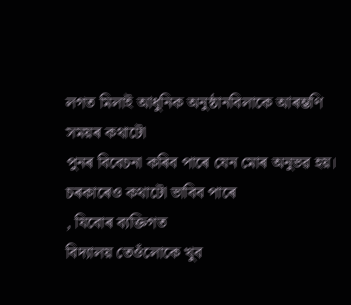লগত মিলাই আধুনিক অনুষ্ঠানবিলাকে আৰম্ভণি সময়ৰ কথাটো
পুনৰ বিবেচনা কৰিব পাৰে যেন মোৰ অনুভৱ হয়। চৰকাৰেও কথাটো ভাবিব পাৰে
, যিবোৰ ব্যক্তিগত
বিদ্যালয় তেওঁলোকে খুব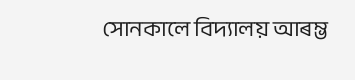সোনকালে বিদ্যালয় আৰম্ভ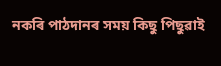নকৰি পাঠদানৰ সময় কিছু পিছুৱাই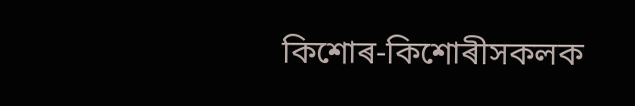কিশোৰ-কিশোৰীসকলক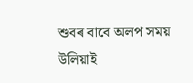শুবৰ বাবে অলপ সময় উলিয়াই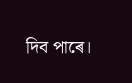দিব পাৰে।